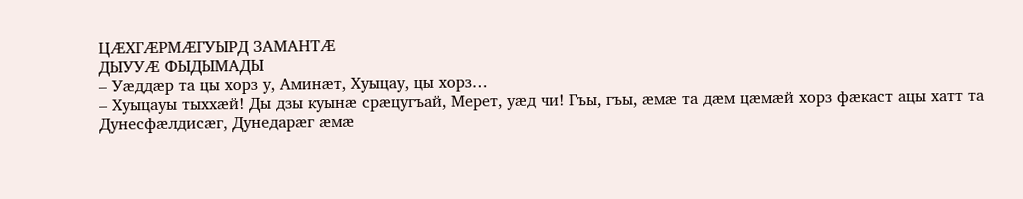ЦÆХГÆРМÆГУЫРД ЗАМАНТÆ
ДЫУУÆ ФЫДЫМАДЫ
– Уæддæр та цы хорз у, Аминæт, Хуыцау, цы хорз…
– Хуыцауы тыххæй! Ды дзы куынæ срæцугъай, Мерет, уæд чи! Гъы, гъы, æмæ та дæм цæмæй хорз фæкаст ацы хатт та Дунесфæлдисæг, Дунедарæг æмæ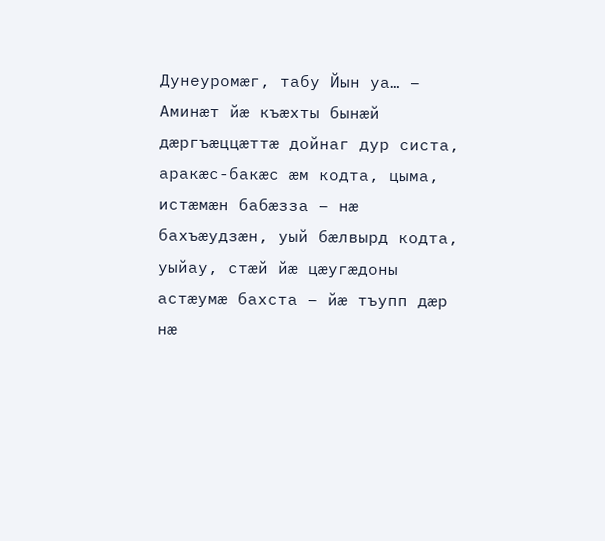Дунеуромæг, табу Йын уа… – Аминæт йæ къæхты бынæй дæргъæццæттæ дойнаг дур систа, аракæс-бакæс æм кодта, цыма, истæмæн бабæзза – нæ бахъæудзæн, уый бæлвырд кодта, уыйау, стæй йæ цæугæдоны астæумæ бахста – йæ тъупп дæр нæ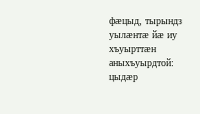фæцыд, тырындз уылæнтæ йæ иу хъуырттæн аныхъуырдтой: цыдæр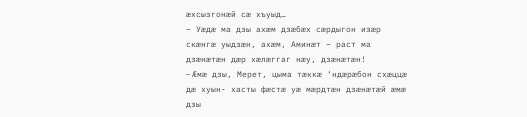æхсызгонæй сæ хъуыд…
– Уæдæ ма дзы ахæм дзæбæх сæрдыгон изæр скæнгæ уыдзæн, ахæм, Аминæт – раст ма дзæнæтæн дæр хæлæггаг нæу, дзæнæтæн!
– Æмæ дзы, Мерет, цыма тæккæ ‘ндæрæбон схæццæ дæ хуын- хасты фæстæ уæ мæрдтæн дзæнæтæй æмæ дзы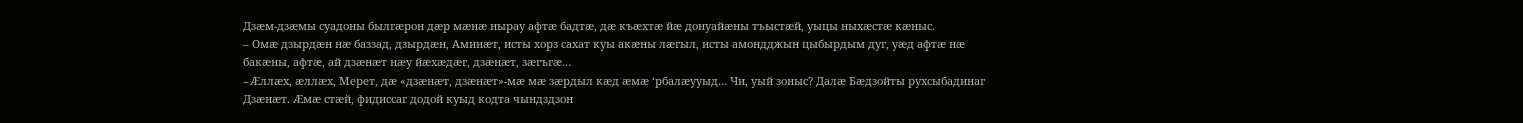Дзæм-дзæмы суадоны былгæрон дæр мæнæ нырау афтæ бадтæ, дæ къæхтæ йæ донуайæны тъыстæй, уыцы ныхæстæ кæныс.
– Омæ дзырдæн нæ баззад, дзырдæн, Аминæт, исты хорз сахат куы акæны лæгыл, исты амондджын цыбырдым дуг, уæд афтæ нæ бакæны, афтæ, ай дзæнæт нæу йæхæдæг, дзæнæт, зæгъгæ…
– Æллæх, æллæх, Мерет, дæ «дзæнæт, дзæнæт»-мæ мæ зæрдыл кæд æмæ ‘рбалæууыд… Чи, уый зоныс? Далæ Бæдзойты рухсыбадинаг Дзæнæт. Æмæ стæй, фидиссаг додой куыд кодта чындздзон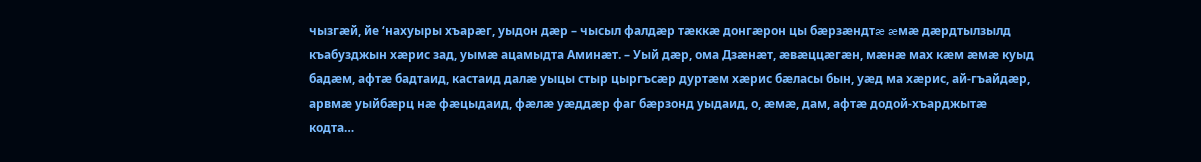чызгæй, йе ‘нахуыры хъарæг, уыдон дæр – чысыл фалдæр тæккæ донгæрон цы бæрзæндтæ æмæ дæрдтылзылд къабузджын хæрис зад, уымæ ацамыдта Аминæт. – Уый дæр, ома Дзæнæт, æвæццæгæн, мæнæ мах кæм æмæ куыд бадæм, афтæ бадтаид, кастаид далæ уыцы стыр цыргъсæр дуртæм хæрис бæласы бын, уæд ма хæрис, ай-гъайдæр, арвмæ уыйбæрц нæ фæцыдаид, фæлæ уæддæр фаг бæрзонд уыдаид, о, æмæ, дам, афтæ додой-хъарджытæ кодта…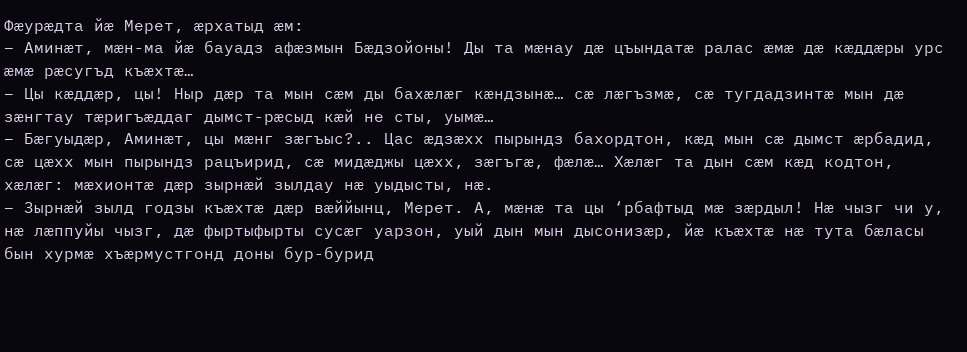Фæурæдта йæ Мерет, æрхатыд æм:
– Аминæт, мæн-ма йæ бауадз афæзмын Бæдзойоны! Ды та мæнау дæ цъындатæ ралас æмæ дæ кæддæры урс æмæ рæсугъд къæхтæ…
– Цы кæддæр, цы! Ныр дæр та мын сæм ды бахæлæг кæндзынæ… сæ лæгъзмæ, сæ тугдадзинтæ мын дæ зæнгтау тæригъæддаг дымст-рæсыд кæй не сты, уымæ…
– Бæгуыдæр, Аминæт, цы мæнг зæгъыс?.. Цас æдзæхх пырындз бахордтон, кæд мын сæ дымст æрбадид, сæ цæхх мын пырындз рацъирид, сæ мидæджы цæхх, зæгъгæ, фæлæ… Хæлæг та дын сæм кæд кодтон, хæлæг: мæхионтæ дæр зырнæй зылдау нæ уыдысты, нæ.
– Зырнæй зылд годзы къæхтæ дæр вæййынц, Мерет. А, мæнæ та цы ‘рбафтыд мæ зæрдыл! Нæ чызг чи у, нæ лæппуйы чызг, дæ фыртыфырты сусæг уарзон, уый дын мын дысонизæр, йæ къæхтæ нæ тута бæласы бын хурмæ хъæрмустгонд доны бур-бурид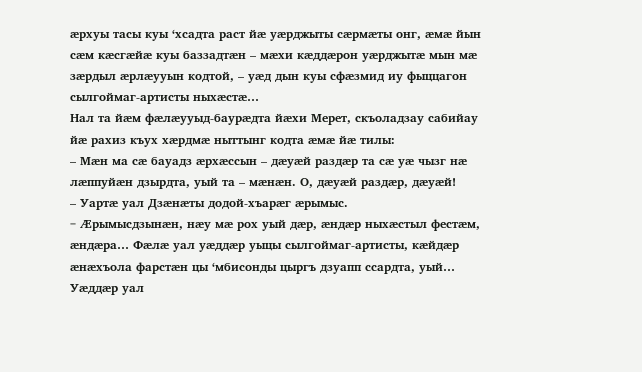æрхуы тасы куы ‘хсадта раст йæ уæрджыты сæрмæты онг, æмæ йын сæм кæсгæйæ куы баззадтæн – мæхи кæддæрон уæрджытæ мын мæ зæрдыл æрлæууын кодтой, – уæд дын куы сфæзмид иу фыццагон сылгоймаг-артисты ныхæстæ…
Нал та йæм фæлæууыд-баурæдта йæхи Мерет, скъоладзау сабийау йæ рахиз къух хæрдмæ ныттынг кодта æмæ йæ тилы:
– Мæн ма сæ бауадз æрхæссын – дæуæй раздæр та сæ уæ чызг нæ лæппуйæн дзырдта, уый та – мæнæн. О, дæуæй раздæр, дæуæй!
– Уартæ уал Дзæнæты додой-хъарæг æрымыс.
– Æрымысдзынæн, нæу мæ рох уый дæр, æндæр ныхæстыл фестæм, æндæра… Фæлæ уал уæддæр уыцы сылгоймаг-артисты, кæйдæр æнæхъола фарстæн цы ‘мбисонды цыргъ дзуапп ссардта, уый… Уæддæр уал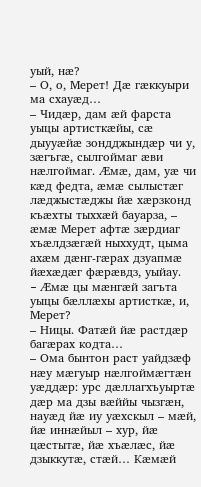уый, нæ?
– О, о, Мерет! Дæ гæккуыри ма схауæд…
– Чидæр, дам æй фарста уыцы артисткæйы, сæ дыууæйæ зондджындæр чи у, зæгъгæ, сылгоймаг æви нæлгоймаг. Æмæ, дам, уæ чи кæд федта, æмæ сылыстæг лæджыстæджы йæ хæрзконд къæхты тыххæй бауарза, – æмæ Мерет афтæ зæрдиаг хъæлдзæгæй ныххудт, цыма ахæм дæнг-гæрах дзуапмæ йæхæдæг фæрæвдз, уыйау.
– Æмæ цы мæнгæй загъта уыцы бæллæхы артисткæ, и, Мерет?
– Ницы. Фатæй йæ растдæр багæрах кодта…
– Ома бынтон раст уайдзæф нæу мæгуыр нæлгоймæгтæн уæддæр: урс дæллагхъуыртæ дæр ма дзы вæййы чызгæн, науæд йæ иу уæхскыл – мæй, йæ иннæйыл – хур, йæ цæстытæ, йæ хъæлæс, йæ дзыккутæ, стæй… Кæмæй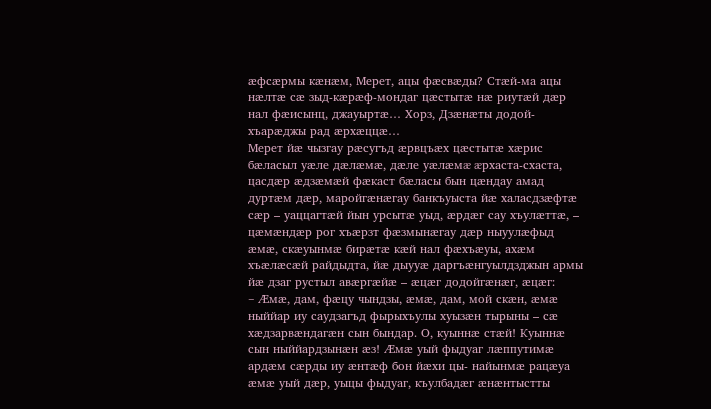æфсæрмы кæнæм, Мерет, ацы фæсвæды? Стæй-ма ацы нæлтæ сæ зыд-кæрæф-мондаг цæстытæ нæ риутæй дæр нал фæисынц, джауыртæ… Хорз, Дзæнæты додой-хъарæджы рад æрхæццæ…
Мерет йæ чызгау рæсугъд æрвцъæх цæстытæ хæрис бæласыл уæле дæлæмæ, дæле уæлæмæ æрхаста-схаста, цасдæр æдзæмæй фæкаст бæласы бын цæндау амад дуртæм дæр, маройгæнæгау банкъуыста йæ халасдзæфтæ сæр – уаццагтæй йын урсытæ уыд, æрдæг сау хъулæттæ, – цæмæндæр рог хъæрзт фæзмынæгау дæр ныуулæфыд æмæ, скæуынмæ бирæтæ кæй нал фæхъæуы, ахæм хъæлæсæй райдыдта, йæ дыууæ даргъæнгуылдзджын армы йæ дзаг рустыл авæргæйæ – æцæг додойгæнæг, æцæг:
– Æмæ, дам, фæцу чындзы, æмæ, дам, мой скæн, æмæ ныййар иу саудзагъд фырыхъулы хуызæн тырыны – сæ хæдзарвæндагæн сын бындар. О, куыннæ стæй! Куыннæ сын ныййардзынæн æз! Æмæ уый фыдуаг лæппутимæ ардæм сæрды иу æнтæф бон йæхи цы- найынмæ рацæуа æмæ уый дæр, уыцы фыдуаг, къулбадæг æнæнтыстты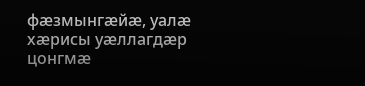фæзмынгæйæ, уалæ хæрисы уæллагдæр цонгмæ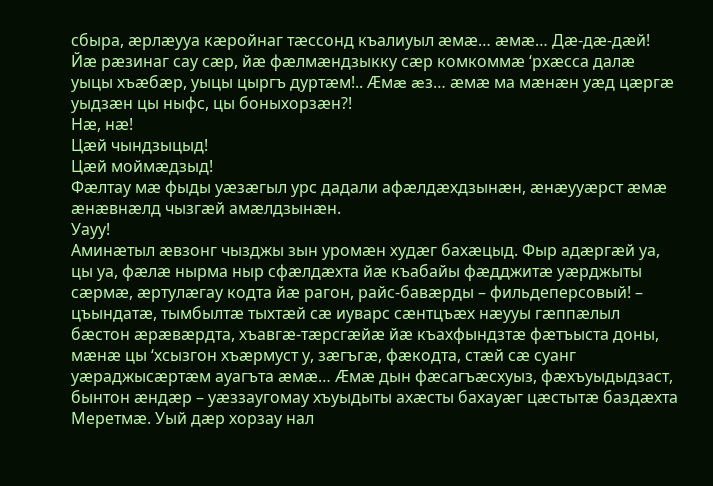сбыра, æрлæууа кæройнаг тæссонд къалиуыл æмæ… æмæ… Дæ-дæ-дæй! Йæ рæзинаг сау сæр, йæ фæлмæндзыкку сæр комкоммæ ‘рхæсса далæ уыцы хъæбæр, уыцы цыргъ дуртæм!.. Æмæ æз… æмæ ма мæнæн уæд цæргæ уыдзæн цы ныфс, цы боныхорзæн?!
Нæ, нæ!
Цæй чындзыцыд!
Цæй моймæдзыд!
Фæлтау мæ фыды уæзæгыл урс дадали афæлдæхдзынæн, æнæууæрст æмæ æнæвнæлд чызгæй амæлдзынæн.
Уауу!
Аминæтыл æвзонг чызджы зын уромæн худæг бахæцыд. Фыр адæргæй уа, цы уа, фæлæ нырма ныр сфæлдæхта йæ къабайы фæдджитæ уæрджыты сæрмæ, æртулæгау кодта йæ рагон, райс-бавæрды – фильдеперсовый! – цъындатæ, тымбылтæ тыхтæй сæ иуварс сæнтцъæх нæууы гæппæлыл бæстон æрæвæрдта, хъавгæ-тæрсгæйæ йæ къахфындзтæ фæтъыста доны, мæнæ цы ‘хсызгон хъæрмуст у, зæгъгæ, фæкодта, стæй сæ суанг уæраджысæртæм ауагъта æмæ… Æмæ дын фæсагъæсхуыз, фæхъуыдыдзаст, бынтон æндæр – уæззаугомау хъуыдыты ахæсты бахауæг цæстытæ баздæхта Меретмæ. Уый дæр хорзау нал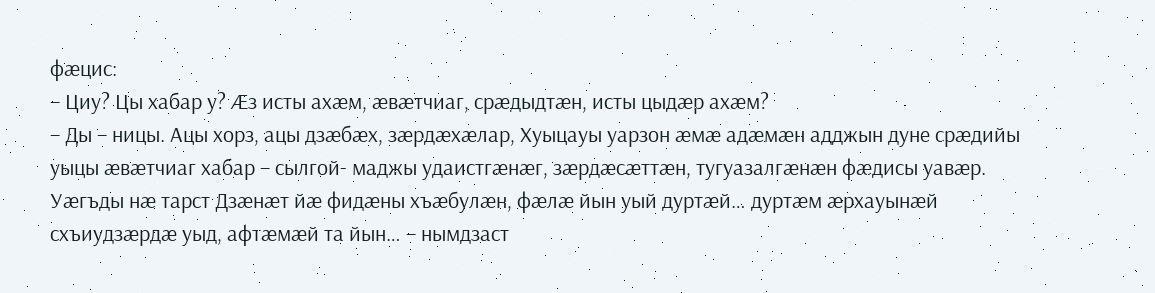фæцис:
– Циу? Цы хабар у? Æз исты ахæм, æвæтчиаг, срæдыдтæн, исты цыдæр ахæм?
– Ды – ницы. Ацы хорз, ацы дзæбæх, зæрдæхæлар, Хуыцауы уарзон æмæ адæмæн адджын дуне срæдийы уыцы æвæтчиаг хабар – сылгой- маджы удаистгæнæг, зæрдæсæттæн, тугуазалгæнæн фæдисы уавæр. Уæгъды нæ тарст Дзæнæт йæ фидæны хъæбулæн, фæлæ йын уый дуртæй… дуртæм æрхауынæй схъиудзæрдæ уыд, афтæмæй та йын… – нымдзаст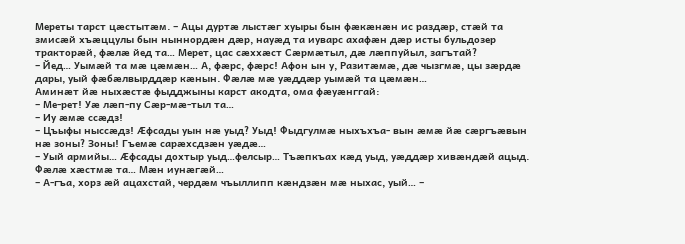Мереты тарст цæстытæм. – Ацы дуртæ лыстæг хуыры бын фæкæнæн ис раздæр, стæй та змисæй хъæццулы бын ныннордæн дæр, науæд та иуварс ахафæн дæр исты бульдозер тракторæй, фæлæ йед та… Мерет, цас сæххæст Сæрмæтыл, дæ лæппуйыл, загътай?
– Йед… Уымæй та мæ цæмæн… А, фæрс, фæрс! Афон ын у, Разитæмæ, дæ чызгмæ, цы зæрдæ дары, уый фæбæлвырддæр кæнын. Фæлæ мæ уæддæр уымæй та цæмæн…
Аминæт йæ ныхæстæ фыдджыны карст акодта, ома фæуæнггай:
– Ме-рет! Уæ лæп-пу Сæр-мæ-тыл та…
– Иу æмæ ссæдз!
– Цъыфы ныссæдз! Æфсады уын нæ уыд? Уыд! Фыдгулмæ ныхъхъа- вын æмæ йæ сæргъæвын нæ зоны? Зоны! Гъемæ сарæхсдзæн уæдæ…
– Уый армийы… Æфсады дохтыр уыд…фелсыр… Тъæпкъах кæд уыд, уæддæр хивæндæй ацыд. Фæлæ хæстмæ та… Мæн иунæгæй…
– А-гъа, хорз æй ацахстай, чердæм чъыллипп кæндзæн мæ ныхас, уый… –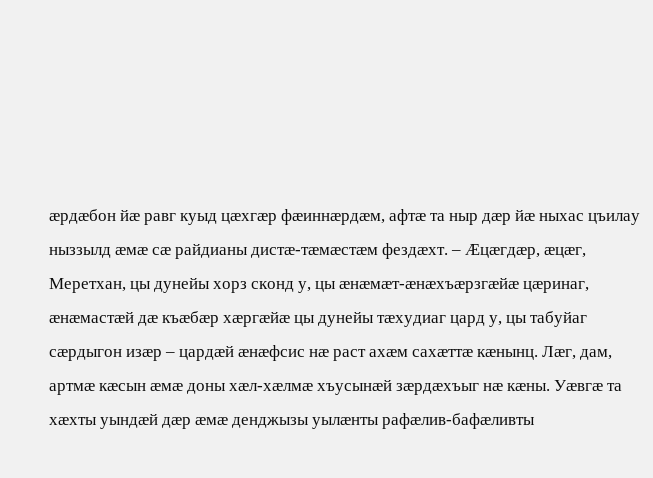æрдæбон йæ равг куыд цæхгæр фæиннæрдæм, афтæ та ныр дæр йæ ныхас цъилау ныззылд æмæ сæ райдианы дистæ-тæмæстæм фездæхт. – Æцæгдæр, æцæг, Меретхан, цы дунейы хорз сконд у, цы æнæмæт-æнæхъæрзгæйæ цæринаг, æнæмастæй дæ къæбæр хæргæйæ цы дунейы тæхудиаг цард у, цы табуйаг сæрдыгон изæр – цардæй æнæфсис нæ раст ахæм сахæттæ кæнынц. Лæг, дам, артмæ кæсын æмæ доны хæл-хæлмæ хъусынæй зæрдæхъыг нæ кæны. Уæвгæ та хæхты уындæй дæр æмæ денджызы уылæнты рафæлив-бафæливты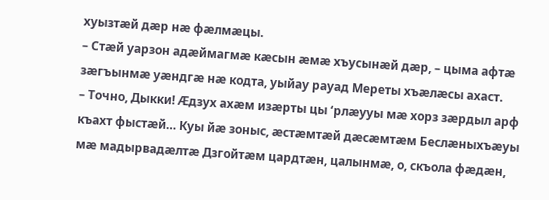хуызтæй дæр нæ фæлмæцы.
– Стæй уарзон адæймагмæ кæсын æмæ хъусынæй дæр, – цыма афтæ зæгъынмæ уæндгæ нæ кодта, уыйау рауад Мереты хъæлæсы ахаст.
– Точно, Дыкки! Æдзух ахæм изæрты цы ‘рлæууы мæ хорз зæрдыл арф къахт фыстæй… Куы йæ зоныс, æстæмтæй дæсæмтæм Беслæныхъæуы мæ мадырвадæлтæ Дзгойтæм цардтæн, цалынмæ, о, скъола фæдæн,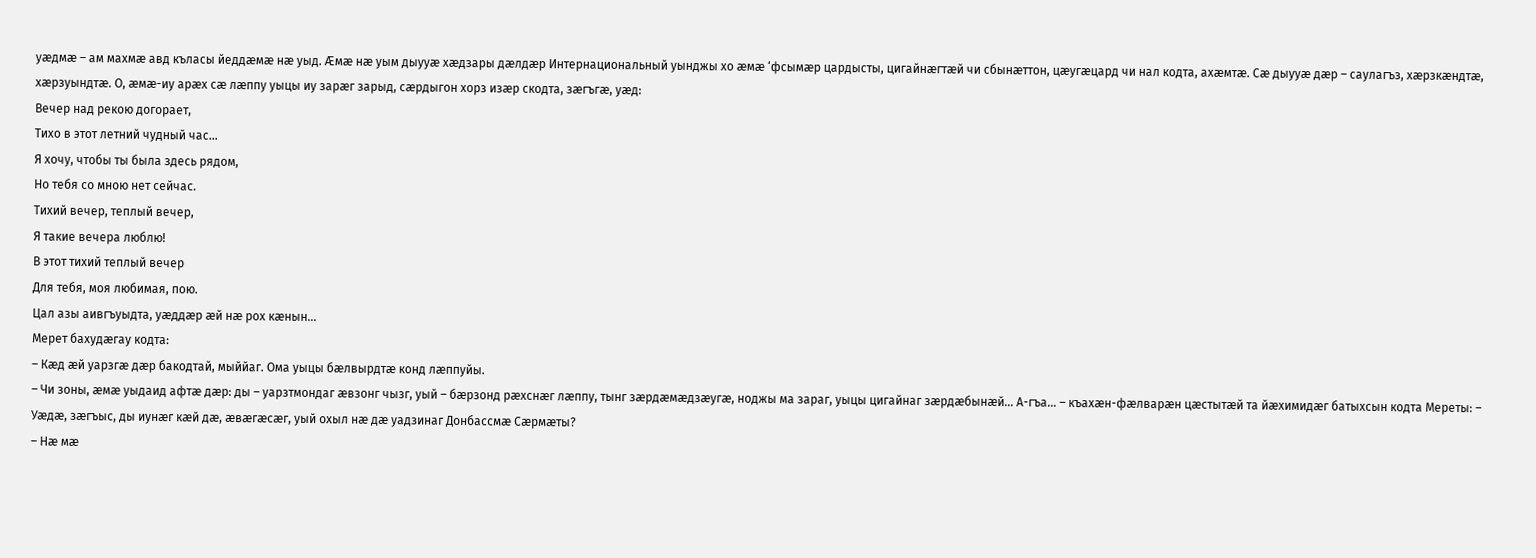уæдмæ – ам махмæ авд къласы йеддæмæ нæ уыд. Æмæ нæ уым дыууæ хæдзары дæлдæр Интернациональный уынджы хо æмæ ‘фсымæр цардысты, цигайнæгтæй чи сбынæттон, цæугæцард чи нал кодта, ахæмтæ. Сæ дыууæ дæр – саулагъз, хæрзкæндтæ, хæрзуындтæ. О, æмæ-иу арæх сæ лæппу уыцы иу зарæг зарыд, сæрдыгон хорз изæр скодта, зæгъгæ, уæд:
Вечер над рекою догорает,
Тихо в этот летний чудный час…
Я хочу, чтобы ты была здесь рядом,
Но тебя со мною нет сейчас.
Тихий вечер, теплый вечер,
Я такие вечера люблю!
В этот тихий теплый вечер
Для тебя, моя любимая, пою.
Цал азы аивгъуыдта, уæддæр æй нæ рох кæнын…
Мерет бахудæгау кодта:
– Кæд æй уарзгæ дæр бакодтай, мыййаг. Ома уыцы бæлвырдтæ конд лæппуйы.
– Чи зоны, æмæ уыдаид афтæ дæр: ды – уарзтмондаг æвзонг чызг, уый – бæрзонд рæхснæг лæппу, тынг зæрдæмæдзæугæ, ноджы ма зараг, уыцы цигайнаг зæрдæбынæй… А-гъа… – къахæн-фæлварæн цæстытæй та йæхимидæг батыхсын кодта Мереты: – Уæдæ, зæгъыс, ды иунæг кæй дæ, æвæгæсæг, уый охыл нæ дæ уадзинаг Донбассмæ Сæрмæты?
– Нæ мæ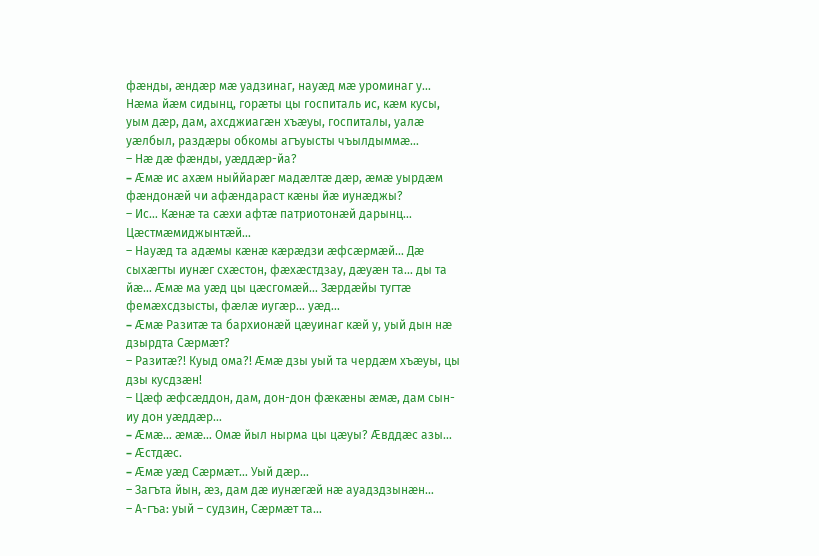фæнды, æндæр мæ уадзинаг, науæд мæ уроминаг у… Нæма йæм сидынц, горæты цы госпиталь ис, кæм кусы, уым дæр, дам, ахсджиагæн хъæуы, госпиталы, уалæ уæлбыл, раздæры обкомы агъуысты чъылдыммæ…
– Нæ дæ фæнды, уæддæр-йа?
– Æмæ ис ахæм ныййарæг мадæлтæ дæр, æмæ уырдæм фæндонæй чи афæндараст кæны йæ иунæджы?
– Ис… Кæнæ та сæхи афтæ патриотонæй дарынц… Цæстмæмиджынтæй…
– Науæд та адæмы кæнæ кæрæдзи æфсæрмæй… Дæ сыхæгты иунæг схæстон, фæхæстдзау, дæуæн та… ды та йæ… Æмæ ма уæд цы цæсгомæй… Зæрдæйы тугтæ фемæхсдзысты, фæлæ иугæр… уæд…
– Æмæ Разитæ та бархионæй цæуинаг кæй у, уый дын нæ дзырдта Сæрмæт?
– Разитæ?! Куыд ома?! Æмæ дзы уый та чердæм хъæуы, цы дзы кусдзæн!
– Цæф æфсæддон, дам, дон-дон фæкæны æмæ, дам сын-иу дон уæддæр…
– Æмæ… æмæ… Омæ йыл нырма цы цæуы? Æвддæс азы…
– Æстдæс.
– Æмæ уæд Сæрмæт… Уый дæр…
– Загъта йын, æз, дам дæ иунæгæй нæ ауадздзынæн…
– А-гъа: уый – судзин, Сæрмæт та…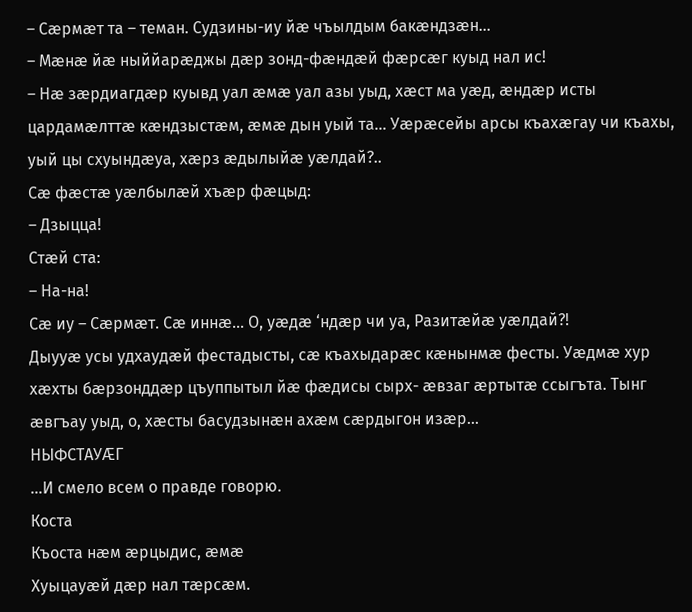– Сæрмæт та – теман. Судзины-иу йæ чъылдым бакæндзæн…
– Мæнæ йæ ныййарæджы дæр зонд-фæндæй фæрсæг куыд нал ис!
– Нæ зæрдиагдæр куывд уал æмæ уал азы уыд, хæст ма уæд, æндæр исты цардамæлттæ кæндзыстæм, æмæ дын уый та… Уæрæсейы арсы къахæгау чи къахы, уый цы схуындæуа, хæрз æдылыйæ уæлдай?..
Сæ фæстæ уæлбылæй хъæр фæцыд:
– Дзыцца!
Стæй ста:
– На-на!
Сæ иу – Сæрмæт. Сæ иннæ… О, уæдæ ‘ндæр чи уа, Разитæйæ уæлдай?!
Дыууæ усы удхаудæй фестадысты, сæ къахыдарæс кæнынмæ фесты. Уæдмæ хур хæхты бæрзонддæр цъуппытыл йæ фæдисы сырх- æвзаг æртытæ ссыгъта. Тынг æвгъау уыд, о, хæсты басудзынæн ахæм сæрдыгон изæр…
НЫФСТАУÆГ
…И смело всем о правде говорю.
Коста
Къоста нæм æрцыдис, æмæ
Хуыцауæй дæр нал тæрсæм.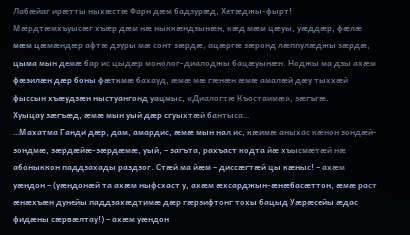Лабæйаг ирæтты ныхæстæ Фарн дæм бадзурæд, Хетæджы-фырт!
Мæрдтæмхъуысæг хъæр дæм нæ ныккæндзынæн, кæд мæм цæуы, уæддæр, фæлæ мæм цæмæндæр афтæ дзуры мæ сонт зæрдæ, ацæргæ зæронд лæппулæджы зæрдæ, цыма мын демæ бар ис цыдæр монолог-диалоджы бацæуынæн. Ноджы ма дзы ахæм фæзилæн дæр боны фæткмæ бахауд, æмæ мæ гæнæн æмæ амалæй дæу тыххæй фыссын хъæудзæн ныстуангонд уацмыс, «Диалогтæ Къостаимæ», зæгъгæ.
Хуыцау зæгъæд, æмæ мын уый дæр сгуыхтæй бантыса…
…Махатма Ганди дæр, дам, амардис, æмæ мын нал ис, кæимæ аныхас кæнон зондæй-зондмæ, зæрдæйæ-зæрдæмæ, уый, – загъта, рахъаст кодта йæ хъысмæтæй нæ абоныккон паддзахады раздзог. Стæй ма йæм – диссæгтæй цы кæныс! – ахæм уæндон – (уæндонæй та ахæм ныфсхаст у, ахæм æхсарджын-æнæбасæттон, æмæ раст æнæхъæн дунейы паддзахæдтимæ дæр гæрзифтонг тохы бацыд Уæрæсейы æдас фидæны сæрвæлтау!) – ахæм уæндон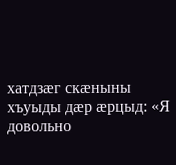хатдзæг скæныны хъуыды дæр æрцыд: «Я довольно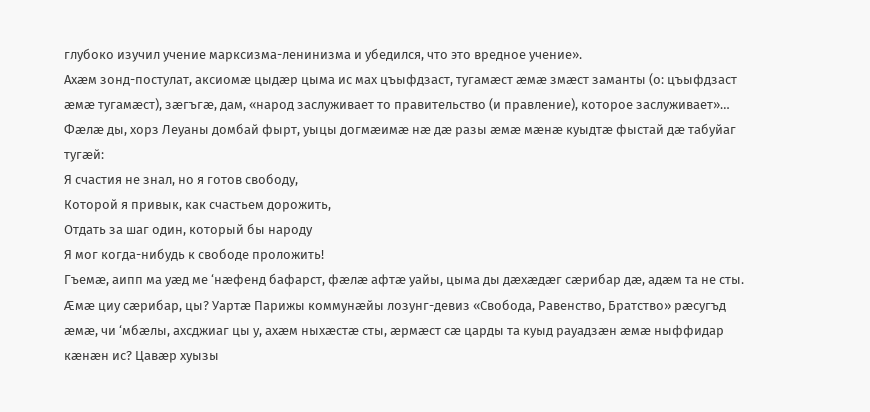глубоко изучил учение марксизма-ленинизма и убедился, что это вредное учение».
Ахæм зонд-постулат, аксиомæ цыдæр цыма ис мах цъыфдзаст, тугамæст æмæ змæст заманты (о: цъыфдзаст æмæ тугамæст), зæгъгæ, дам, «народ заслуживает то правительство (и правление), которое заслуживает»…
Фæлæ ды, хорз Леуаны домбай фырт, уыцы догмæимæ нæ дæ разы æмæ мæнæ куыдтæ фыстай дæ табуйаг тугæй:
Я счастия не знал, но я готов свободу,
Которой я привык, как счастьем дорожить,
Отдать за шаг один, который бы народу
Я мог когда-нибудь к свободе проложить!
Гъемæ, аипп ма уæд ме ‘нæфенд бафарст, фæлæ афтæ уайы, цыма ды дæхæдæг сæрибар дæ, адæм та не сты. Æмæ циу сæрибар, цы? Уартæ Парижы коммунæйы лозунг-девиз «Свобода, Равенство, Братство» рæсугъд æмæ, чи ‘мбæлы, ахсджиаг цы у, ахæм ныхæстæ сты, æрмæст сæ царды та куыд рауадзæн æмæ ныффидар кæнæн ис? Цавæр хуызы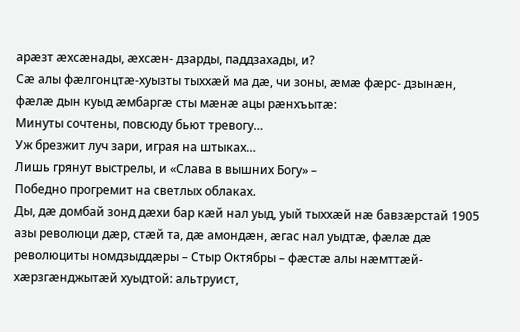арæзт æхсæнады, æхсæн- дзарды, паддзахады, и?
Сæ алы фæлгонцтæ-хуызты тыххæй ма дæ, чи зоны, æмæ фæрс- дзынæн, фæлæ дын куыд æмбаргæ сты мæнæ ацы рæнхъытæ:
Минуты сочтены, повсюду бьют тревогу…
Уж брезжит луч зари, играя на штыках…
Лишь грянут выстрелы, и «Слава в вышних Богу» –
Победно прогремит на светлых облаках.
Ды, дæ домбай зонд дæхи бар кæй нал уыд, уый тыххæй нæ бавзæрстай 1905 азы революци дæр, стæй та, дæ амондæн, æгас нал уыдтæ, фæлæ дæ революциты номдзыддæры – Стыр Октябры – фæстæ алы нæмттæй-хæрзгæнджытæй хуыдтой: альтруист,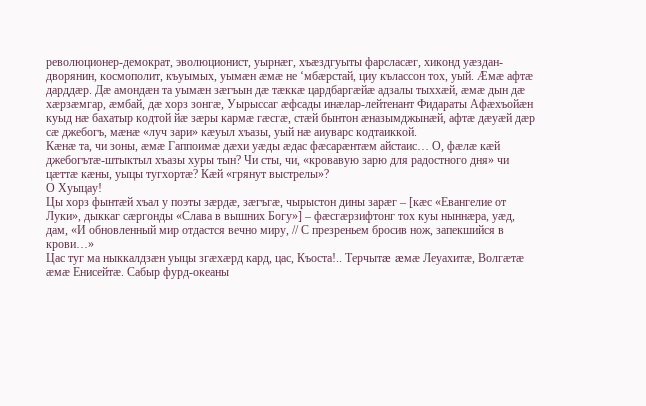революционер-демократ, эволюционист, уырнæг, хъæздгуыты фарсласæг, хиконд уæздан-дворянин, космополит, къуымых, уымæн æмæ не ‘мбæрстай, циу кълассон тох, уый. Æмæ афтæ дарддæр. Дæ амондæн та уымæн зæгъын дæ тæккæ цардбаргæйæ адзалы тыххæй, æмæ дын дæ хæрзæмгар, æмбай, дæ хорз зонгæ, Уырыссаг æфсады инæлар-лейтенант Фидараты Афæхъойæн куыд нæ бахатыр кодтой йæ зæры кармæ гæсгæ, стæй бынтон æназымджынæй, афтæ дæуæй дæр сæ джебогъ, мæнæ «луч зари» кæуыл хъазы, уый нæ аиуварс кодтаиккой.
Кæнæ та, чи зоны, æмæ Гаппоимæ дæхи уæды æдас фæсарæнтæм айстаис… О, фæлæ кæй джебогътæ-штыктыл хъазы хуры тын? Чи сты, чи, «кровавую зарю для радостного дня» чи цæттæ кæны, уыцы тугхортæ? Кæй «грянут выстрелы»?
О Хуыцау!
Цы хорз фынтæй хъал у поэты зæрдæ, зæгъгæ, чырыстон дины зарæг – [кæс «Евангелие от Луки», дыккаг сæргонды «Слава в вышних Богу»] – фæсгæрзифтонг тох куы ныннæра, уæд, дам, «И обновленный мир отдастся вечно миру, // С презреньем бросив нож, запекшийся в крови…»
Цас туг ма ныккалдзæн уыцы згæхæрд кард, цас, Къоста!.. Терчытæ æмæ Леуахитæ, Волгæтæ æмæ Енисейтæ. Сабыр фурд-океаны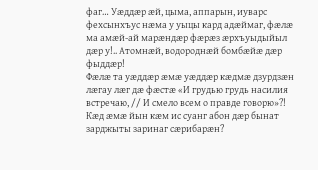фаг… Уæддæр æй, цыма, аппарын, иуварс фехсынхъус нæма у уыцы кард адæймаг, фæлæ ма амæй-ай марæндæр фæрæз æрхъуыдыйыл дæр у!.. Атомнæй, водороднæй бомбæйæ дæр фыддæр!
Фæлæ та уæддæр æмæ уæддæр кæдмæ дзурдзæн лæгау лæг дæ фæстæ «И грудью грудь насилия встречаю, // И смело всем о правде говорю»?!
Кæд æмæ йын кæм ис суанг абон дæр бынат зарджыты заринаг сæрибарæн?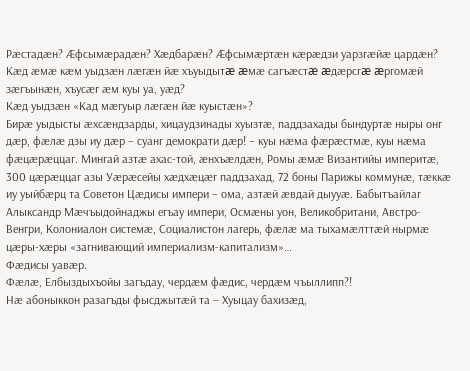Рæстадæн? Æфсымæрадæн? Хæдбарæн? Æфсымæртæн кæрæдзи уарзгæйæ цардæн?
Кæд æмæ кæм уыдзæн лæгæн йæ хъуыдытæ æмæ сагъæстæ æдæрсгæ æргомæй зæгъынæн, хъусæг æм куы уа, уæд?
Кæд уыдзæн «Кад мæгуыр лæгæн йæ куыстæн»?
Бирæ уыдысты æхсæндзарды, хицаудзинады хуызтæ, паддзахады бындуртæ ныры онг дæр, фæлæ дзы иу дæр – суанг демократи дæр! – куы нæма фæрæстмæ, куы нæма фæцæрæццаг. Мингай азтæ ахас-той, æнхъæлдæн, Ромы æмæ Византийы империтæ, 300 цæрæццаг азы Уæрæсейы хæдхæцæг паддзахад, 72 боны Парижы коммунæ, тæккæ иу уыйбæрц та Советон Цæдисы импери – ома, азтæй æвдай дыууæ. Бабытъайлаг Алыксандр Мæчъыдойнаджы егъау импери, Осмæны уон, Великобритани, Австро-Венгри, Колониалон системæ, Социалистон лагерь, фæлæ ма тыхамæлттæй нырмæ цæры-хæры «загнивающий империализм-капитализм»…
Фæдисы уавæр.
Фæлæ, Елбыздыхъойы загъдау, чердæм фæдис, чердæм чъыллипп?!
Нæ абоныккон разагъды фысджытæй та – Хуыцау бахизæд,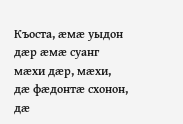Къоста, æмæ уыдон дæр æмæ суанг мæхи дæр, мæхи, дæ фæдонтæ схонон, дæ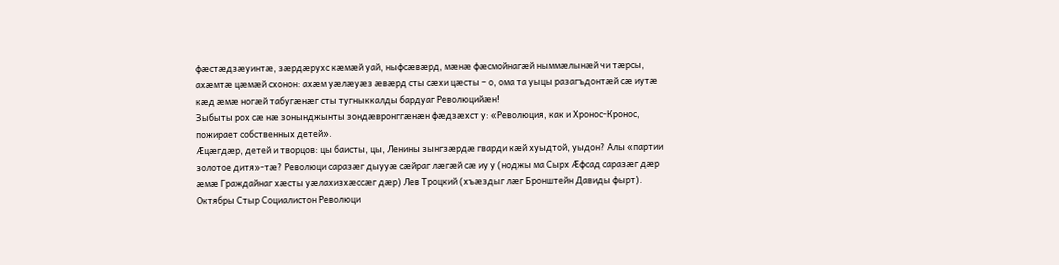фæстæдзæуинтæ, зæрдæрухс кæмæй уай, ныфсæвæрд, мæнæ фæсмойнагæй ныммæлынæй чи тæрсы, ахæмтæ цæмæй схонон: ахæм уæлæуæз æвæрд сты сæхи цæсты – о, ома та уыцы разагъдонтæй сæ иутæ кæд æмæ ногæй табугæнæг сты тугныккалды бардуаг Революцийæн!
Зыбыты рох сæ нæ зонынджынты зондæвронггæнæн фæдзæхст у: «Революция, как и Хронос-Кронос, пожирает собственных детей».
Æцæгдæр, детей и творцов: цы баисты, цы, Ленины зынгзæрдæ гварди кæй хуыдтой, уыдон? Алы «партии золотое дитя»-тæ? Революци саразæг дыууæ сæйраг лæгæй сæ иу у (ноджы ма Сырх Æфсад саразæг дæр æмæ Граждайнаг хæсты уæлахизхæссæг дæр) Лев Троцкий (хъæздыг лæг Бронштейн Давиды фырт).
Октябры Стыр Социалистон Революци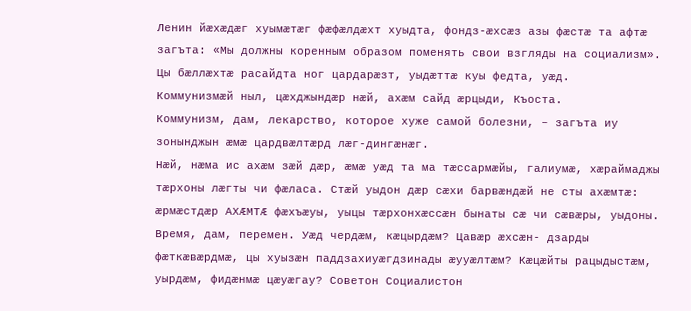Ленин йæхæдæг хуымæтæг фæфæлдæхт хуыдта, фондз-æхсæз азы фæстæ та афтæ загъта: «Мы должны коренным образом поменять свои взгляды на социализм». Цы бæллæхтæ расайдта ног цардарæзт, уыдæттæ куы федта, уæд.
Коммунизмæй ныл, цæхджындæр нæй, ахæм сайд æрцыди, Къоста.
Коммунизм, дам, лекарство, которое хуже самой болезни, – загъта иу зонынджын æмæ цардвæлтæрд лæг-дингæнæг.
Нæй, нæма ис ахæм зæй дæр, æмæ уæд та ма тæссармæйы, галиумæ, хæраймаджы тæрхоны лæгты чи фæласа. Стæй уыдон дæр сæхи барвæндæй не сты ахæмтæ: æрмæстдæр АХÆМТÆ фæхъæуы, уыцы тæрхонхæссæн бынаты сæ чи сæвæры, уыдоны.
Время, дам, перемен. Уæд чердæм, кæцырдæм? Цавæр æхсæн- дзарды фæткæвæрдмæ, цы хуызæн паддзахиуæгдзинады æууæлтæм? Кæцæйты рацыдыстæм, уырдæм, фидæнмæ цæуæгау? Советон Социалистон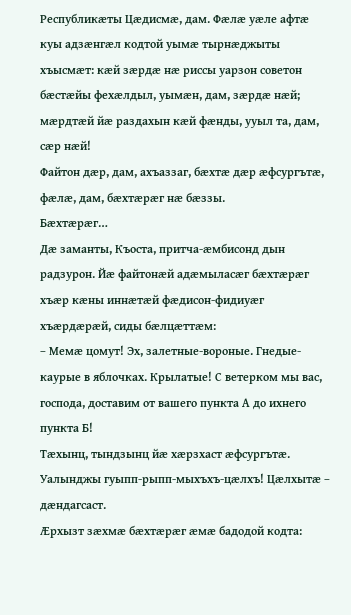Республикæты Цæдисмæ, дам. Фæлæ уæле афтæ куы адзæнгæл кодтой уымæ тырнæджыты хъысмæт: кæй зæрдæ нæ риссы уарзон советон бæстæйы фехæлдыл, уымæн, дам, зæрдæ нæй; мæрдтæй йæ раздахын кæй фæнды, ууыл та, дам, сæр нæй!
Файтон дæр, дам, ахъаззаг, бæхтæ дæр æфсургътæ, фæлæ, дам, бæхтæрæг нæ бæззы.
Бæхтæрæг…
Дæ заманты, Къоста, притча-æмбисонд дын радзурон. Йæ файтонæй адæмыласæг бæхтæрæг хъæр кæны иннæтæй фæдисон-фидиуæг хъæрдæрæй, сиды бæлцæттæм:
– Мемæ цомут! Эх, залетные-вороные. Гнедые-каурые в яблочках. Крылатые! С ветерком мы вас, господа, доставим от вашего пункта А до ихнего пункта Б!
Тæхынц, тындзынц йæ хæрзхаст æфсургътæ. Уалынджы гуыпп-рыпп-мыхъхъ-цæлхъ! Цæлхытæ – дæндагсаст.
Æрхызт зæхмæ бæхтæрæг æмæ бадодой кодта: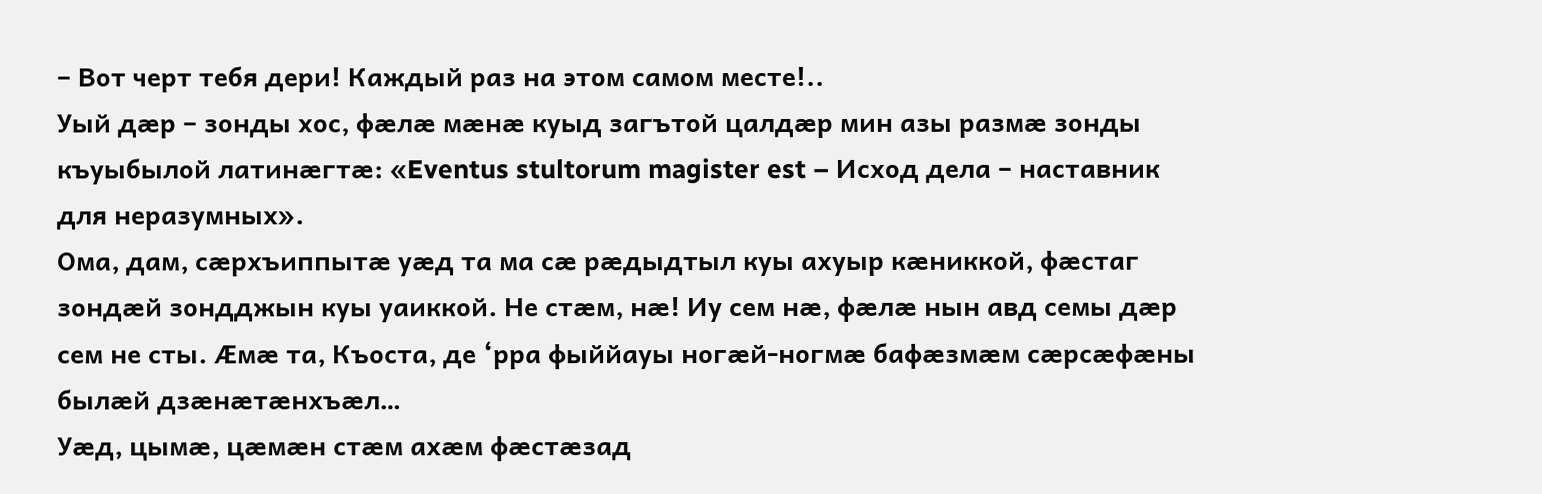– Вот черт тебя дери! Каждый раз на этом самом месте!..
Уый дæр – зонды хос, фæлæ мæнæ куыд загътой цалдæр мин азы размæ зонды къуыбылой латинæгтæ: «Eventus stultorum magister est – Исход дела – наставник для неразумных».
Ома, дам, сæрхъиппытæ уæд та ма сæ рæдыдтыл куы ахуыр кæниккой, фæстаг зондæй зондджын куы уаиккой. Не стæм, нæ! Иу сем нæ, фæлæ нын авд семы дæр сем не сты. Æмæ та, Къоста, де ‘рра фыййауы ногæй-ногмæ бафæзмæм сæрсæфæны былæй дзæнæтæнхъæл…
Уæд, цымæ, цæмæн стæм ахæм фæстæзад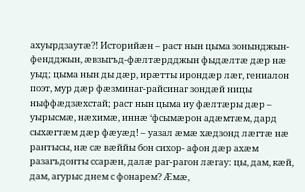ахуырдзаутæ?! Историйæн – раст нын цыма зонынджын-фендджын, æвзыгъд-фæлтæрдджын фыдæлтæ дæр нæ уыд; цыма нын ды дæр, ирæтты ирондæр лæг, гениалон поэт, мур дæр фæзминаг-райсинаг зондæй ницы ныффæдзæхстай; раст нын цыма иу фæлтæры дæр – уырысмæ, нæхимæ, иннæ ‘фсымæрон адæмтæм, дард сыхæгтæм дæр фæуæд! – уазал æмæ хæдзонд лæгтæ нæ рантысы, нæ сæ вæййы бон сихор- афон дæр ахæм разагъдонты ссарæн, далæ раг-рагон лæгау: цы, дам, кæй, дам, агурыс днем с фонарем? Æмæ,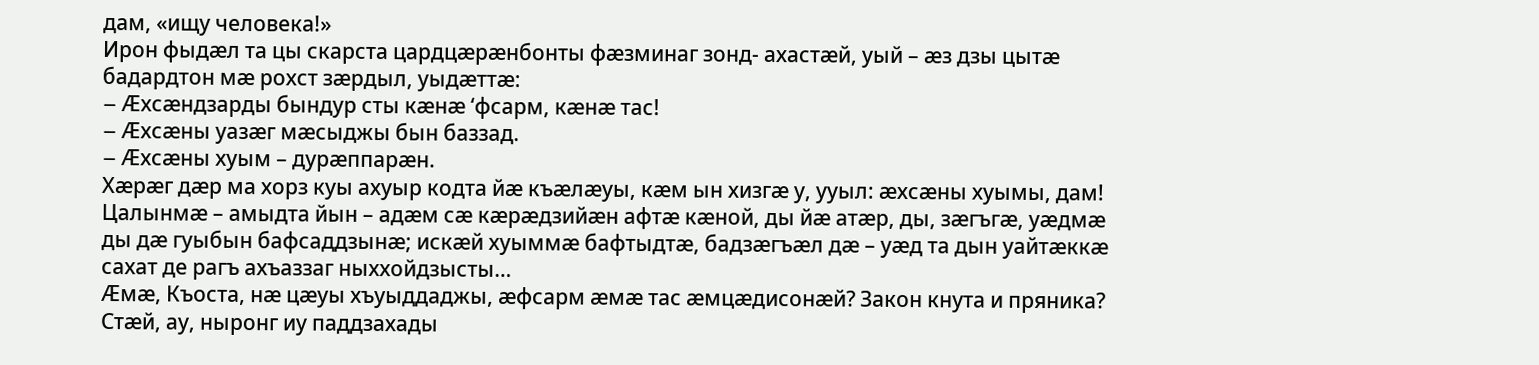дам, «ищу человека!»
Ирон фыдæл та цы скарста цардцæрæнбонты фæзминаг зонд- ахастæй, уый – æз дзы цытæ бадардтон мæ рохст зæрдыл, уыдæттæ:
– Æхсæндзарды бындур сты кæнæ ‘фсарм, кæнæ тас!
– Æхсæны уазæг мæсыджы бын баззад.
– Æхсæны хуым – дурæппарæн.
Хæрæг дæр ма хорз куы ахуыр кодта йæ къæлæуы, кæм ын хизгæ у, ууыл: æхсæны хуымы, дам! Цалынмæ – амыдта йын – адæм сæ кæрæдзийæн афтæ кæной, ды йæ атæр, ды, зæгъгæ, уæдмæ ды дæ гуыбын бафсаддзынæ; искæй хуыммæ бафтыдтæ, бадзæгъæл дæ – уæд та дын уайтæккæ сахат де рагъ ахъаззаг ныххойдзысты…
Æмæ, Къоста, нæ цæуы хъуыддаджы, æфсарм æмæ тас æмцæдисонæй? Закон кнута и пряника? Стæй, ау, ныронг иу паддзахады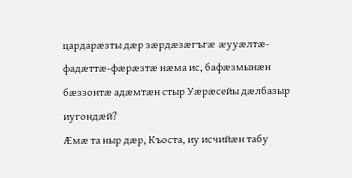цардарæзты дæр зæрдæзæгъгæ æууæлтæ-фадæттæ-фæрæзтæ нæма ис, бафæзмынæн бæззонтæ адæмтæн стыр Уæрæсейы дæлбазыр иугондæй?
Æмæ та ныр дæр, Къоста, иу исчийæн табу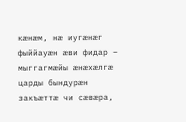кæнæм, нæ иугæнæг фыййауæн æви фидар – мыггагмæйы æнæхæлгæ царды бындурæн закъæттæ чи сæвæра,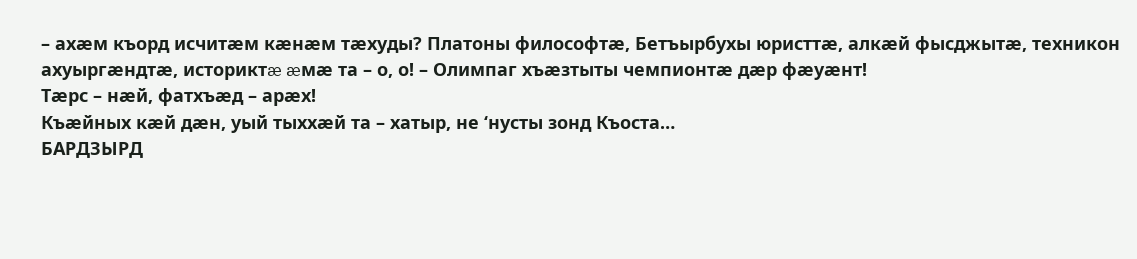– ахæм къорд исчитæм кæнæм тæхуды? Платоны философтæ, Бетъырбухы юристтæ, алкæй фысджытæ, техникон ахуыргæндтæ, историктæ æмæ та – о, о! – Олимпаг хъæзтыты чемпионтæ дæр фæуæнт!
Тæрс – нæй, фатхъæд – арæх!
Къæйных кæй дæн, уый тыххæй та – хатыр, не ‘нусты зонд Къоста…
БАРДЗЫРД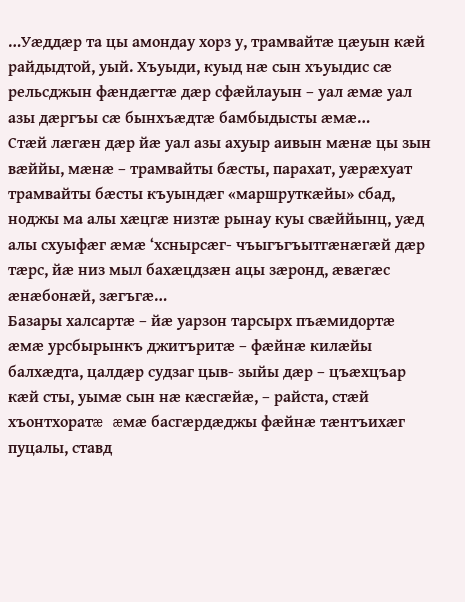…Уæддæр та цы амондау хорз у, трамвайтæ цæуын кæй райдыдтой, уый. Хъуыди, куыд нæ сын хъуыдис сæ рельсджын фæндæгтæ дæр сфæйлауын – уал æмæ уал азы дæргъы сæ бынхъæдтæ бамбыдысты æмæ…
Стæй лæгæн дæр йæ уал азы ахуыр аивын мæнæ цы зын вæййы, мæнæ – трамвайты бæсты, парахат, уæрæхуат трамвайты бæсты къуындæг «маршруткæйы» сбад, ноджы ма алы хæцгæ низтæ рынау куы свæййынц, уæд алы схуыфæг æмæ ‘хснырсæг- чъыгъгъытгæнæгæй дæр тæрс, йæ низ мыл бахæцдзæн ацы зæронд, æвæгæс æнæбонæй, зæгъгæ…
Базары халсартæ – йæ уарзон тарсырх пъæмидортæ æмæ урсбырынкъ джитъритæ – фæйнæ килæйы балхæдта, цалдæр судзаг цыв- зыйы дæр – цъæхцъар кæй сты, уымæ сын нæ кæсгæйæ, – райста, стæй хъонтхоратæ æмæ басгæрдæджы фæйнæ тæнтъихæг пуцалы, ставд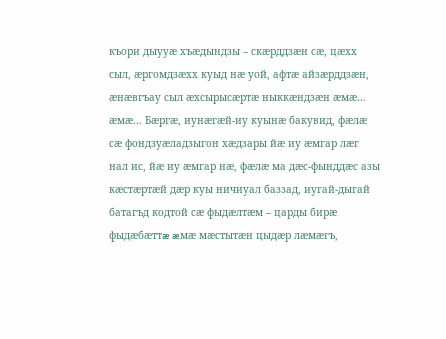къори дыууæ хъæдындзы – скæрддзæн сæ, цæхх сыл, æргомдзæхх куыд нæ уой, афтæ айзæрддзæн, æнæвгъау сыл æхсырысæртæ ныккæндзæн æмæ… æмæ… Бæргæ, иунæгæй-иу куынæ бакувид, фæлæ сæ фондзуæладзыгон хæдзары йæ иу æмгар лæг нал ис, йæ иу æмгар нæ, фæлæ ма дæс-фынддæс азы кæстæртæй дæр куы ничиуал баззад, иугай-дыгай батагъд кодтой сæ фыдæлтæм – царды бирæ фыдæбæттæ æмæ мæстытæн цыдæр лæмæгъ,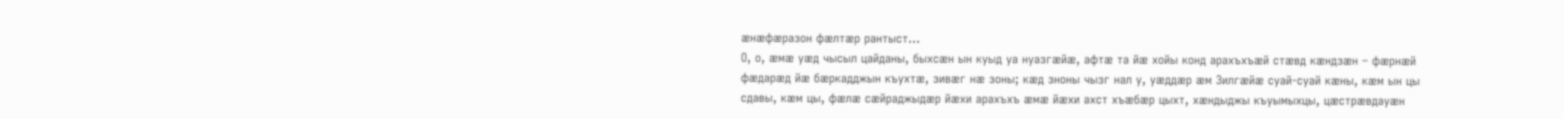æнæфæразон фæлтæр рантыст…
О, о, æмæ уæд чысыл цайданы, быхсæн ын куыд уа нуазгæйæ, афтæ та йæ хойы конд арахъхъæй стæвд кæндзæн – фæрнæй фæдарæд йæ бæркадджын къухтæ, зивæг нæ зоны; кæд зноны чызг нал у, уæддæр æм Зилгæйæ суай-суай кæны, кæм ын цы сдавы, кæм цы, фæлæ сæйраджыдæр йæхи арахъхъ æмæ йæхи ахст хъæбæр цыхт, хæндыджы къуымыхцы, цæстрæвдауæн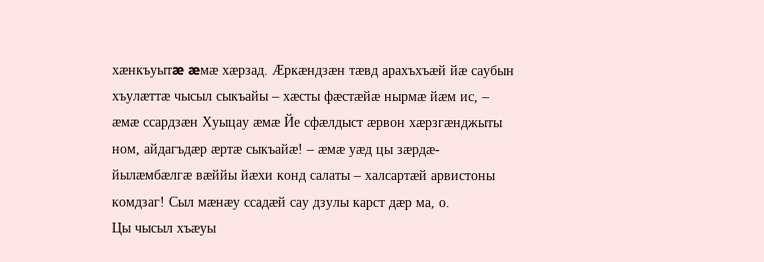хæнкъуытæ æмæ хæрзад. Æркæндзæн тæвд арахъхъæй йæ саубын хъулæттæ чысыл сыкъайы – хæсты фæстæйæ нырмæ йæм ис, – æмæ ссардзæн Хуыцау æмæ Йе сфæлдыст æрвон хæрзгæнджыты ном, айдагъдæр æртæ сыкъайæ! – æмæ уæд цы зæрдæ- йылæмбæлгæ вæййы йæхи конд салаты – халсартæй арвистоны комдзаг! Сыл мæнæу ссадæй сау дзулы карст дæр ма, о.
Цы чысыл хъæуы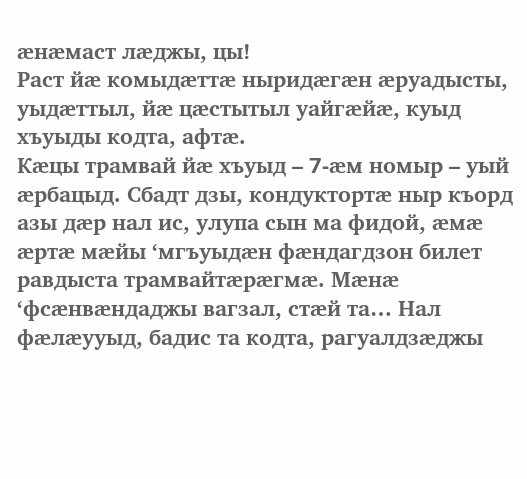æнæмаст лæджы, цы!
Раст йæ комыдæттæ ныридæгæн æруадысты, уыдæттыл, йæ цæстытыл уайгæйæ, куыд хъуыды кодта, афтæ.
Кæцы трамвай йæ хъуыд – 7-æм номыр – уый æрбацыд. Сбадт дзы, кондуктортæ ныр къорд азы дæр нал ис, улупа сын ма фидой, æмæ æртæ мæйы ‘мгъуыдæн фæндагдзон билет равдыста трамвайтæрæгмæ. Мæнæ ‘фсæнвæндаджы вагзал, стæй та… Нал фæлæууыд, бадис та кодта, рагуалдзæджы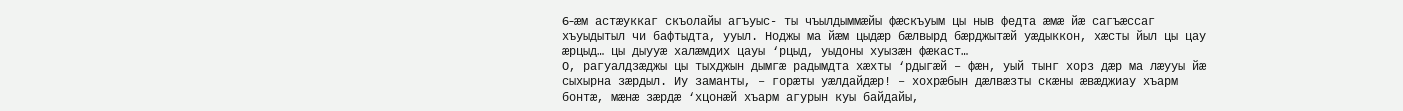6-æм астæуккаг скъолайы агъуыс- ты чъылдыммæйы фæскъуым цы ныв федта æмæ йæ сагъæссаг хъуыдытыл чи бафтыдта, ууыл. Ноджы ма йæм цыдæр бæлвырд бæрджытæй уæдыккон, хæсты йыл цы цау æрцыд… цы дыууæ халæмдих цауы ‘рцыд, уыдоны хуызæн фæкаст…
О, рагуалдзæджы цы тыхджын дымгæ радымдта хæхты ‘рдыгæй – фæн, уый тынг хорз дæр ма лæууы йæ сыхырна зæрдыл. Иу заманты, – горæты уæлдайдæр! – хохрæбын дæлвæзты скæны æвæджиау хъарм бонтæ, мæнæ зæрдæ ‘хцонæй хъарм агурын куы байдайы,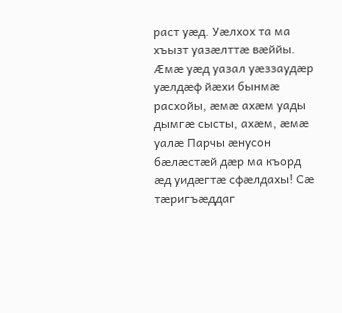раст уæд. Уæлхох та ма хъызт уазæлттæ вæййы. Æмæ уæд уазал уæззаудæр уæлдæф йæхи бынмæ расхойы, æмæ ахæм уады дымгæ сысты, ахæм, æмæ уалæ Парчы æнусон бæлæстæй дæр ма къорд æд уидæгтæ сфæлдахы! Сæ тæригъæддаг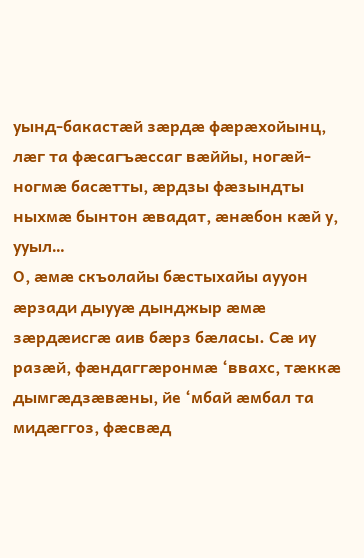уынд-бакастæй зæрдæ фæрæхойынц, лæг та фæсагъæссаг вæййы, ногæй-ногмæ басæтты, æрдзы фæзындты ныхмæ бынтон æвадат, æнæбон кæй у, ууыл…
О, æмæ скъолайы бæстыхайы аууон æрзади дыууæ дынджыр æмæ зæрдæисгæ аив бæрз бæласы. Сæ иу разæй, фæндаггæронмæ ‘ввахс, тæккæ дымгæдзæвæны, йе ‘мбай æмбал та мидæггоз, фæсвæд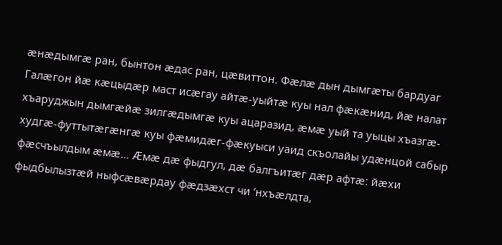æнæдымгæ ран, бынтон æдас ран, цæвиттон. Фæлæ дын дымгæты бардуаг Галæгон йæ кæцыдæр маст исæгау айтæ-уыйтæ куы нал фæкæнид, йæ налат хъаруджын дымгæйæ зилгæдымгæ куы ацаразид, æмæ уый та уыцы хъазгæ-худгæ-футтытæгæнгæ куы фæмидæг-фæкуыси уаид скъолайы удæнцой сабыр фæсчъылдым æмæ… Æмæ дæ фыдгул, дæ балгъитæг дæр афтæ: йæхи фыдбылызтæй ныфсæвæрдау фæдзæхст чи ‘нхъæлдта,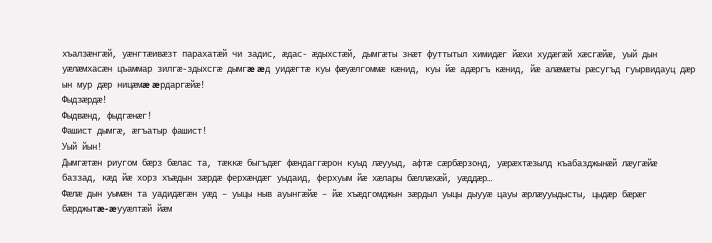хъалзæнгæй, уæнгтæивæзт парахатæй чи задис, æдас- æдыхстæй, дымгæты знæт футтытыл химидæг йæхи худæгæй хæсгæйæ, уый дын уæлæмхасæн цъаммар зилгæ-здыхсгæ дымгæ æд уидæгтæ куы фæуæлгоммæ кæнид, куы йæ адæргъ кæнид, йæ алæмæты рæсугъд гуырвидауц дæр ын мур дæр ницæмæ æрдаргæйæ!
Фыдзæрдæ!
Фыдвæнд, фыдгæнæг!
Фашист дымгæ, æгъатыр фашист!
Уый йын!
Дымгæтæн риугом бæрз бæлас та, тæккæ быгъдæг фæндаггæрон куыд лæууыд, афтæ сæрбæрзонд, уæрæхтæзылд къабазджынæй лæугæйæ баззад, кæд йæ хорз хъæдын зæрдæ ферхæндæг уыдаид, ферхуым йæ хæлары бæллæхæй, уæддæр…
Фæлæ дын уымæн та уадидæгæн уæд – уыцы ныв ауынгæйæ – йæ хъæдгомджын зæрдыл уыцы дыууæ цауы æрлæууыдысты, цыдæр бæрæг бæрджытæ-æууæлтæй йæм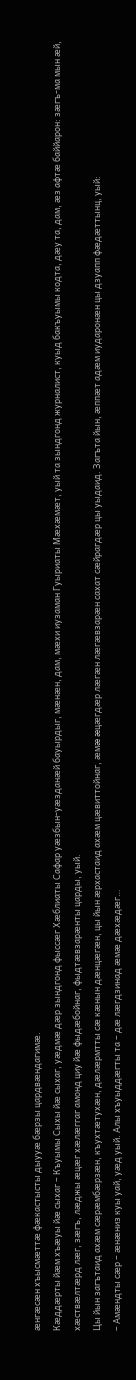æнгæсæн хъысмæттæ фæкастысты дыууæ бæрзы цардвæндагимæ.
Кæддæрты йæм хъæуы йæ сыхаг – Къуымы Сыхы йæ сыхаг, уæдмæ дæр зындгонд фыссæг Хæблиаты Сафар уæзбын-уæзданæй бауырдыг, мæнæн, дам, мæхи иузаман Гуыриаты Мæхæмæт, уый та зындгонд журналист, куыд бакъуымы кодта, дæу та, дам, æз афтæ баййарон: зæгъ-ма мын æй, хæствæлтæрд лæг, зæгъ, лæджы æцæг хæлæггаг амонд циу йæ фыдæбойнаг, фыдтæвзарæнты царды, уый.
Цы йын загътаид ахæм сæрæмбæрзæн, къухтæтухæн, дæлæрмтты сæ кæнын дæнцæгæн, цы йын æрхастаид ахæм цæвиттойнаг, æмæ æцæгдæр лæгæн лæгæвзарæн сахат сæйрагдæр цы уыдаид. Загъта йын, æппæт адæм иударонæн цы дзуапп фæдæттынц, уый:
– Амæндты сæр – æнæниз куы уай, уæд уый. Алы хъуыддæгты та – дæ лæгдзинад æмæ дæхæдæг…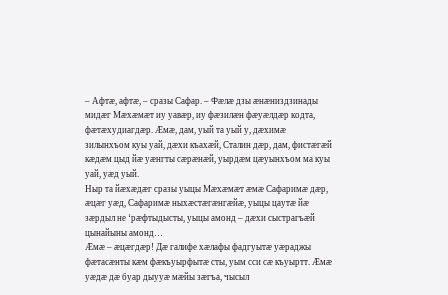– Афтæ, афтæ, – сразы Сафар. – Фæлæ дзы æнæниздзинады мидæг Мæхæмæт иу уавæр, иу фæзилæн фæуæлдæр кодта, фæтæхудиагдæр. Æмæ, дам, уый та уый у, дæхимæ зилынхъом куы уай, дæхи къахæй, Сталин дæр, дам, фистæгæй кæдæм цыд йæ уæнгты сæрæнæй, уырдæм цæуынхъом ма куы уай, уæд уый.
Ныр та йæхæдæг сразы уыцы Мæхæмæт æмæ Сафаримæ дæр, æцæг уæд, Сафаримæ ныхæстæгæнгæйæ, уыцы цаутæ йæ зæрдыл не ‘рæфтыдысты, уыцы амонд – дæхи сыстрагъæй цынайыны амонд…
Æмæ – æцæгдæр! Дæ галифе хæлафы фадгуытæ уæраджы фæтасæнты кæм фæкъуырфытæ сты, уым сси сæ къуыртт. Æмæ уæдæ дæ буар дыууæ мæйы зæгъа, чысыл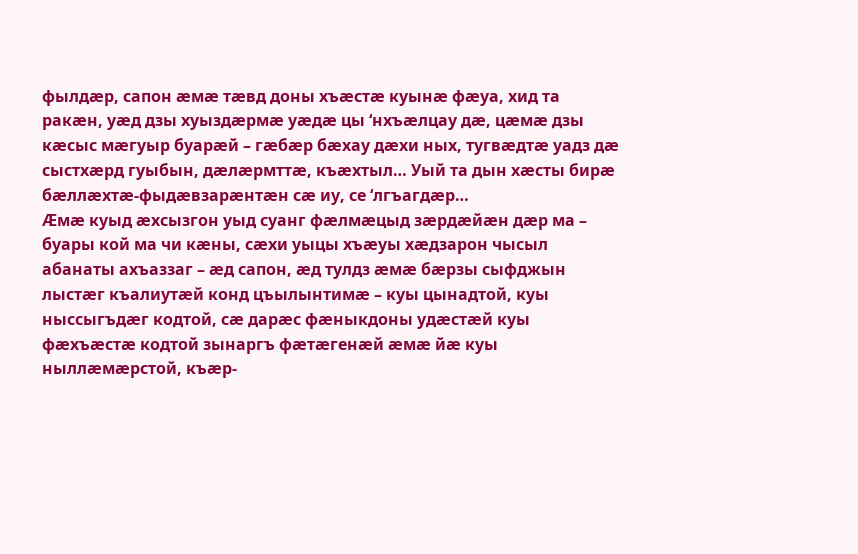фылдæр, сапон æмæ тæвд доны хъæстæ куынæ фæуа, хид та ракæн, уæд дзы хуыздæрмæ уæдæ цы ‘нхъæлцау дæ, цæмæ дзы кæсыс мæгуыр буарæй – гæбæр бæхау дæхи ных, тугвæдтæ уадз дæ сыстхæрд гуыбын, дæлæрмттæ, къæхтыл… Уый та дын хæсты бирæ бæллæхтæ-фыдæвзарæнтæн сæ иу, се ‘лгъагдæр…
Æмæ куыд æхсызгон уыд суанг фæлмæцыд зæрдæйæн дæр ма – буары кой ма чи кæны, сæхи уыцы хъæуы хæдзарон чысыл абанаты ахъаззаг – æд сапон, æд тулдз æмæ бæрзы сыфджын лыстæг къалиутæй конд цъылынтимæ – куы цынадтой, куы ныссыгъдæг кодтой, сæ дарæс фæныкдоны удæстæй куы фæхъæстæ кодтой зынаргъ фæтæгенæй æмæ йæ куы ныллæмæрстой, къæр-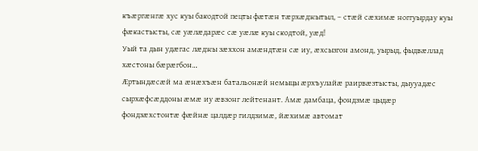къæргæнгæ хус куы бакодтой пецты фæтæн тæрхæджытыл, – стæй сæхимæ ноггуырдау куы фæкастысты, сæ уæлæдарæс сæ уæлæ куы скодтой, уæд!
Уый та дын удæгас лæджы зæххон амæндтæн сæ иу, æхсызгон амонд, уырыд, фыдвæллад хæстоны бæрæгбон…
Æртындæсæй ма æнæхъæн батальонæй немыцы æрхъулайæ раирвæзтысты, дыууадæс сырхæфсæддоны æмæ иу æвзонг лейтенант. Амæ дамбаца, фондзмæ цыдæр фондзæхстонтæ фæйнæ цалдæр гилдзимæ, йæхимæ автомат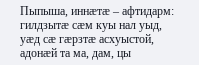Пыпыша, иннæтæ – афтидарм: гилдзытæ сæм куы нал уыд, уæд сæ гæрзтæ асхуыстой, адонæй та ма, дам, цы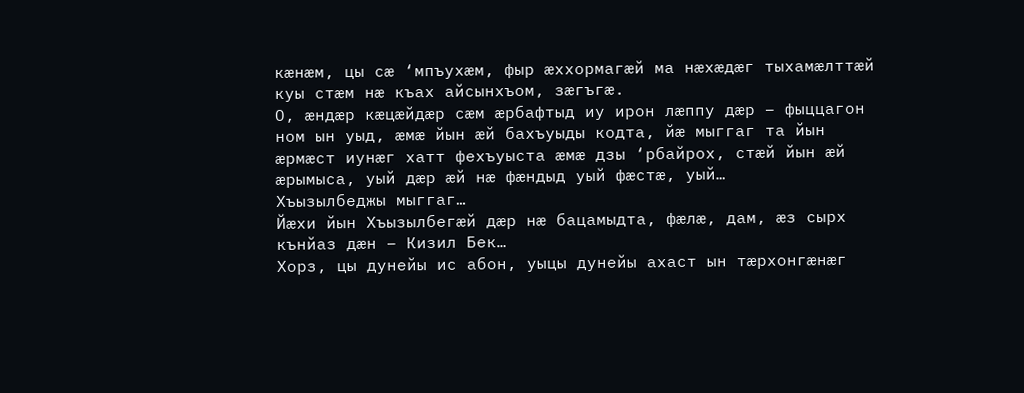кæнæм, цы сæ ‘мпъухæм, фыр æххормагæй ма нæхæдæг тыхамæлттæй куы стæм нæ къах айсынхъом, зæгъгæ.
О, æндæр кæцæйдæр сæм æрбафтыд иу ирон лæппу дæр – фыццагон ном ын уыд, æмæ йын æй бахъуыды кодта, йæ мыггаг та йын æрмæст иунæг хатт фехъуыста æмæ дзы ‘рбайрох, стæй йын æй æрымыса, уый дæр æй нæ фæндыд уый фæстæ, уый…
Хъызылбеджы мыггаг…
Йæхи йын Хъызылбегæй дæр нæ бацамыдта, фæлæ, дам, æз сырх кънйаз дæн – Кизил Бек…
Хорз, цы дунейы ис абон, уыцы дунейы ахаст ын тæрхонгæнæг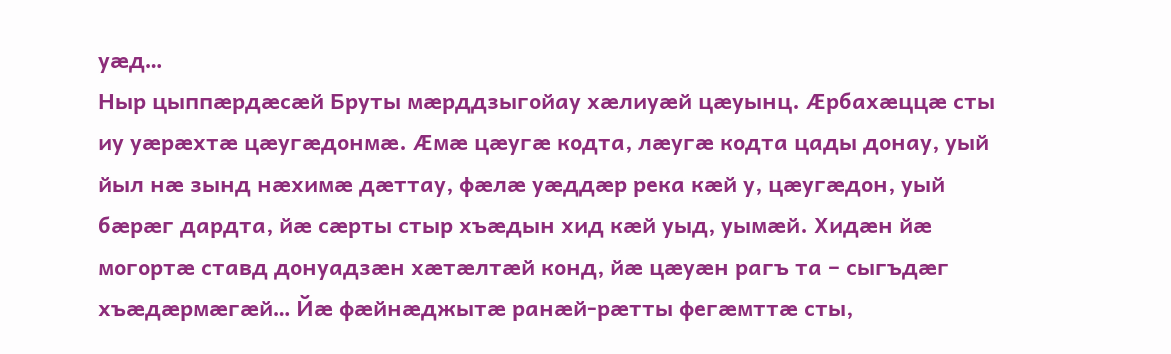уæд…
Ныр цыппæрдæсæй Бруты мæрддзыгойау хæлиуæй цæуынц. Æрбахæццæ сты иу уæрæхтæ цæугæдонмæ. Æмæ цæугæ кодта, лæугæ кодта цады донау, уый йыл нæ зынд нæхимæ дæттау, фæлæ уæддæр река кæй у, цæугæдон, уый бæрæг дардта, йæ сæрты стыр хъæдын хид кæй уыд, уымæй. Хидæн йæ могортæ ставд донуадзæн хæтæлтæй конд, йæ цæуæн рагъ та – сыгъдæг хъæдæрмæгæй… Йæ фæйнæджытæ ранæй-рæтты фегæмттæ сты,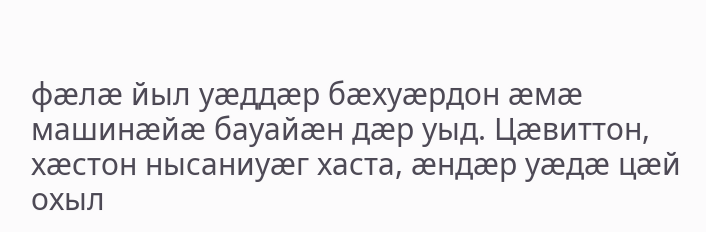фæлæ йыл уæддæр бæхуæрдон æмæ машинæйæ бауайæн дæр уыд. Цæвиттон, хæстон нысаниуæг хаста, æндæр уæдæ цæй охыл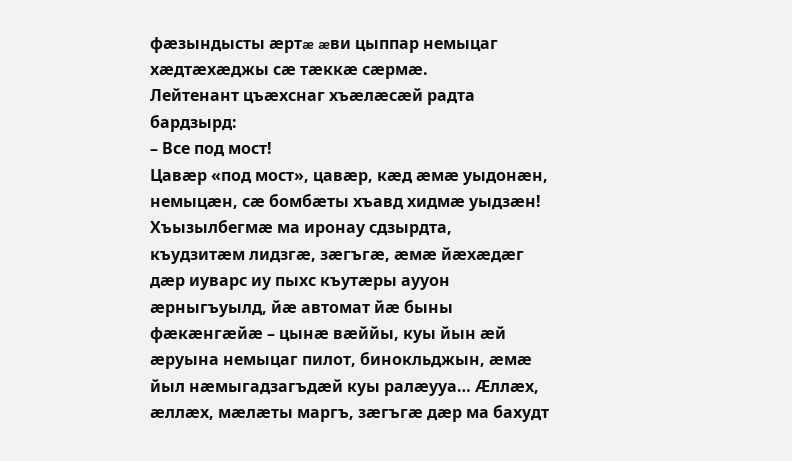фæзындысты æртæ æви цыппар немыцаг хæдтæхæджы сæ тæккæ сæрмæ.
Лейтенант цъæхснаг хъæлæсæй радта бардзырд:
– Все под мост!
Цавæр «под мост», цавæр, кæд æмæ уыдонæн, немыцæн, сæ бомбæты хъавд хидмæ уыдзæн! Хъызылбегмæ ма иронау сдзырдта, къудзитæм лидзгæ, зæгъгæ, æмæ йæхæдæг дæр иуварс иу пыхс къутæры аууон æрныгъуылд, йæ автомат йæ быны фæкæнгæйæ – цынæ вæййы, куы йын æй æруына немыцаг пилот, бинокльджын, æмæ йыл нæмыгадзагъдæй куы ралæууа… Æллæх, æллæх, мæлæты маргъ, зæгъгæ дæр ма бахудт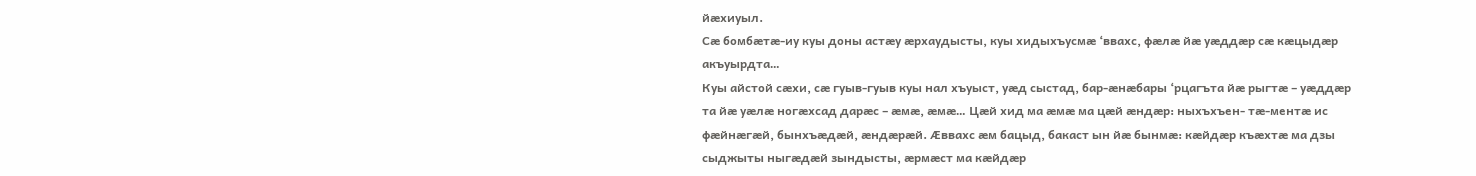йæхиуыл.
Сæ бомбæтæ-иу куы доны астæу æрхаудысты, куы хидыхъусмæ ‘ввахс, фæлæ йæ уæддæр сæ кæцыдæр акъуырдта…
Куы айстой сæхи, сæ гуыв-гуыв куы нал хъуыст, уæд сыстад, бар-æнæбары ‘рцагъта йæ рыгтæ – уæддæр та йæ уæлæ ногæхсад дарæс – æмæ, æмæ… Цæй хид ма æмæ ма цæй æндæр: ныхъхъен- тæ-ментæ ис фæйнæгæй, бынхъæдæй, æндæрæй. Æввахс æм бацыд, бакаст ын йæ бынмæ: кæйдæр къæхтæ ма дзы сыджыты ныгæдæй зындысты, æрмæст ма кæйдæр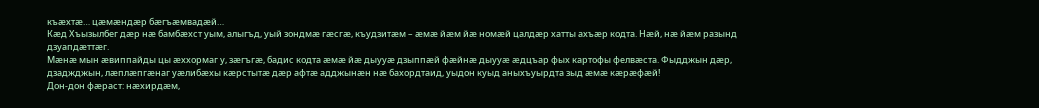къæхтæ… цæмæндæр бæгъæмвадæй…
Кæд Хъызылбег дæр нæ бамбæхст уым, алыгъд, уый зондмæ гæсгæ, къудзитæм – æмæ йæм йæ номæй цалдæр хатты ахъæр кодта. Нæй, нæ йæм разынд дзуапдæттæг.
Мæнæ мын æвиппайды цы æххормаг у, зæгъгæ, бадис кодта æмæ йæ дыууæ дзыппæй фæйнæ дыууæ æдцъар фых картофы фелвæста. Фыдджын дæр, дзаджджын, лæплæпгæнаг уæлибæхы кæрстытæ дæр афтæ адджынæн нæ бахордтаид, уыдон куыд аныхъуырдта зыд æмæ кæрæфæй!
Дон-дон фæраст: нæхирдæм,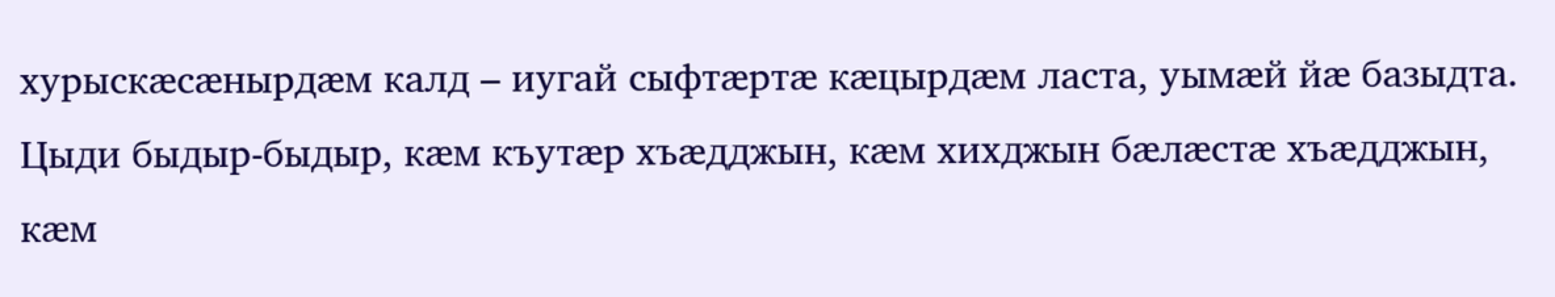хурыскæсæнырдæм калд – иугай сыфтæртæ кæцырдæм ласта, уымæй йæ базыдта.
Цыди быдыр-быдыр, кæм къутæр хъæдджын, кæм хихджын бæлæстæ хъæдджын, кæм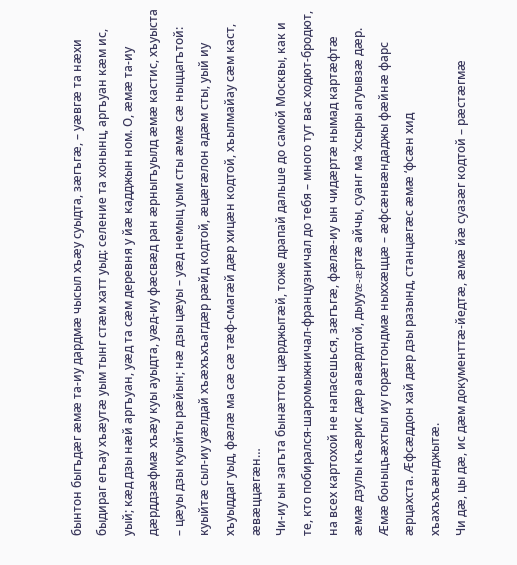бынтон быгъдæг æмæ та-иу дардмæ чысыл хъæу суыдта, зæгъгæ, – уæвгæ та нæхи быдираг егъау хъæутæ уым тынг стæм хатт уыд: селение та хонынц, аргъуан кæм ис, уый; кæд дзы нæй аргъуан, уæд та сæм деревня у йæ кадджын ном. О, æмæ та-иу дæрддзæфмæ хъæу куы ауыдта, уæд-иу фæсвæд ран æрныгъуылд æмæ кастис, хъуыста – цæуы дзы куыйты рæйын; нæ дзы цæуы – уæд немыц уым сты æмæ сæ ныццагътой: куыйтæ сыл-иу уæлдай хъæхъхъагдæр рæйд кодтой, æцæгæлон адæм сты, уый иу хъуыддаг уыд, фæлæ ма сæ сæ тæф-смагæй дæр хицæн кодтой, хъылмайау сæм каст, æвæццæгæн…
Чи-иу ын загъта бынæттон цæрджытæй, тоже драпай дальше до самой Москвы, как и те, кто побирался-шаромыжничал-французничал до тебя – много тут вас ходют-бродют, на всех картохой не напасешься, зæгъгæ, фæлæ-иу ын чидæртæ нымад картæфтæ æмæ дзулы къæрис дæр авæрдтой, дыууæ-æртæ айчы, суанг ма ‘хсыры агуывзæ дæр. Æмæ боныцъæхтыл иу горæтгондмæ ныххæццæ – æфсæнвæндаджы фæйнæ фарс æрцахста. Æфсæддон хай дæр дзы разынд, станцæгæс æмæ ‘фсæн хид хъахъхъæнджытæ.
Чи дæ, цы дæ, ис дæм документтæ-йедтæ, æмæ йæ суазæг кодтой – рæстæгмæ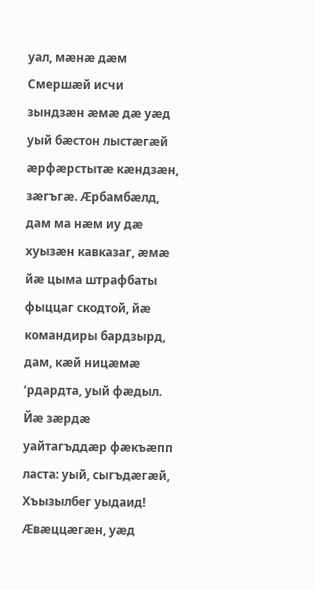уал, мæнæ дæм Смершæй исчи зындзæн æмæ дæ уæд уый бæстон лыстæгæй æрфæрстытæ кæндзæн, зæгъгæ. Æрбамбæлд, дам ма нæм иу дæ хуызæн кавказаг, æмæ йæ цыма штрафбаты фыццаг скодтой, йæ командиры бардзырд, дам, кæй ницæмæ ‘рдардта, уый фæдыл.
Йæ зæрдæ уайтагъддæр фæкъæпп ласта: уый, сыгъдæгæй, Хъызылбег уыдаид! Æвæццæгæн, уæд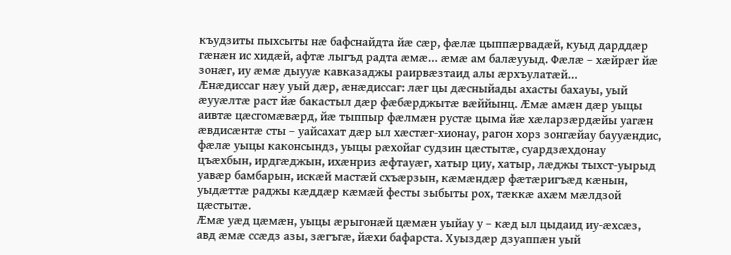къудзиты пыхсыты нæ бафснайдта йæ сæр, фæлæ цыппæрвадæй, куыд дарддæр гæнæн ис хидæй, афтæ лыгъд радта æмæ… æмæ ам балæууыд. Фæлæ – хæйрæг йæ зонæг, иу æмæ дыууæ кавказаджы раирвæзтаид алы æрхъулатæй…
Æнæдиссаг нæу уый дæр, æнæдиссаг: лæг цы дæсныйады ахасты бахауы, уый æууæлтæ раст йæ бакастыл дæр фæбæрджытæ вæййынц. Æмæ амæн дæр уыцы аивтæ цæсгомæвæрд, йæ тыппыр фæлмæн рустæ цыма йæ хæларзæрдæйы уагæн æвдисæнтæ сты – уайсахат дæр ыл хæстæг-хионау, рагон хорз зонгæйау баууæндис, фæлæ уыцы каконсындз, уыцы рæхойаг судзин цæстытæ, суардзæхдонау цъæхбын, ирдгæджын, ихæнриз æфтауæг, хатыр циу, хатыр, лæджы тыхст-уырыд уавæр бамбарын, искæй мастæй схъæрзын, кæмæндæр фæтæригъæд кæнын, уыдæттæ раджы кæддæр кæмæй фесты зыбыты рох, тæккæ ахæм мæлдзой цæстытæ.
Æмæ уæд цæмæн, уыцы æрыгонæй цæмæн уыйау у – кæд ыл цыдаид иу-æхсæз, авд æмæ ссæдз азы, зæгъгæ, йæхи бафарста. Хуыздæр дзуаппæн уый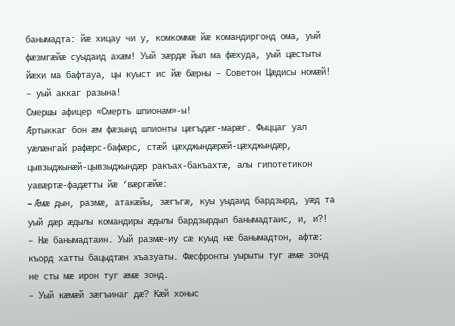банымадта: йæ хицау чи у, комкоммæ йæ командиргонд ома, уый фæзмгæйæ суыдаид ахæм! Уый зæрдæ йыл ма фæхуда, уый цæстыты йæхи ма бафтауа, цы куыст ис йæ бæрны – Советон Цæдисы номæй! – уый аккаг разына!
Смершы афицер «Смерть шпионам»-ы!
Æртыккаг бон æм фæзынд шпионты цæгъдæг-марæг. Фыццаг уал уæлæнгай рафæрс-бафæрс, стæй цæхджындæрæй-цæхджындæр, цывзыджынæй-цывзыджындæр ракъах-бакъахтæ, алы гипотетикон уавæртæ-фадæтты йæ ‘вæргæйæ:
– Æмæ дын, размæ, атакæйы, зæгъгæ, куы уыдаид бардзырд, уæд та уый дæр æдылы командиры æдылы бардзырдыл банымадтаис, и, и?!
– Нæ банымадтаин. Уый размæ-иу сæ куыд нæ банымадтон, афтæ: къорд хатты бацыдтæн хъазуаты. Фæсфронты уырыты туг æмæ зонд не сты мæ ирон туг æмæ зонд.
– Уый кæмæй зæгъинаг дæ? Кæй хоныс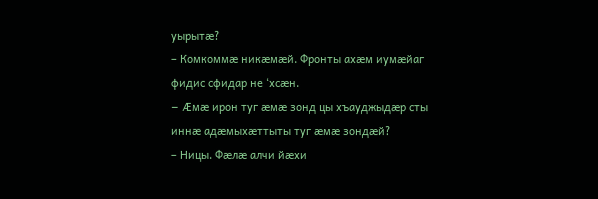уырытæ?
– Комкоммæ никæмæй. Фронты ахæм иумæйаг фидис сфидар не ‘хсæн.
– Æмæ ирон туг æмæ зонд цы хъауджыдæр сты иннæ адæмыхæттыты туг æмæ зондæй?
– Ницы. Фæлæ алчи йæхи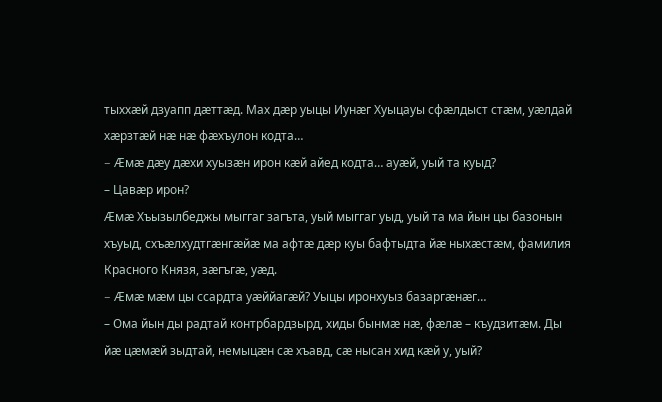тыххæй дзуапп дæттæд. Мах дæр уыцы Иунæг Хуыцауы сфæлдыст стæм, уæлдай хæрзтæй нæ нæ фæхъулон кодта…
– Æмæ дæу дæхи хуызæн ирон кæй айед кодта… ауæй, уый та куыд?
– Цавæр ирон?
Æмæ Хъызылбеджы мыггаг загъта, уый мыггаг уыд, уый та ма йын цы базонын хъуыд, схъæлхудтгæнгæйæ ма афтæ дæр куы бафтыдта йæ ныхæстæм, фамилия Красного Князя, зæгъгæ, уæд.
– Æмæ мæм цы ссардта уæййагæй? Уыцы иронхуыз базаргæнæг…
– Ома йын ды радтай контрбардзырд, хиды бынмæ нæ, фæлæ – къудзитæм. Ды йæ цæмæй зыдтай, немыцæн сæ хъавд, сæ нысан хид кæй у, уый?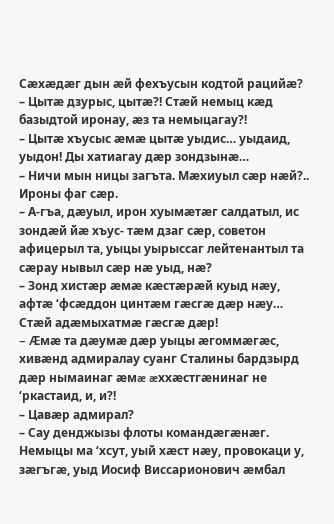Сæхæдæг дын æй фехъусын кодтой рацийæ?
– Цытæ дзурыс, цытæ?! Стæй немыц кæд базыдтой иронау, æз та немыцагау?!
– Цытæ хъусыс æмæ цытæ уыдис… уыдаид, уыдон! Ды хатиагау дæр зондзынæ…
– Ничи мын ницы загъта. Мæхиуыл сæр нæй?.. Ироны фаг сæр.
– А-гъа, дæуыл, ирон хуымæтæг салдатыл, ис зондæй йæ хъус- тæм дзаг сæр, советон афицерыл та, уыцы уырыссаг лейтенантыл та сæрау нывыл сæр нæ уыд, нæ?
– Зонд хистæр æмæ кæстæрæй куыд нæу, афтæ ‘фсæддон цинтæм гæсгæ дæр нæу… Стæй адæмыхатмæ гæсгæ дæр!
– Æмæ та дæумæ дæр уыцы æгоммæгæс, хивæнд адмиралау суанг Сталины бардзырд дæр нымаинаг æмæ æххæстгæнинаг не ‘ркастаид, и, и?!
– Цавæр адмирал?
– Сау денджызы флоты командæгæнæг. Немыцы ма ‘хсут, уый хæст нæу, провокаци у, зæгъгæ, уыд Иосиф Виссарионович æмбал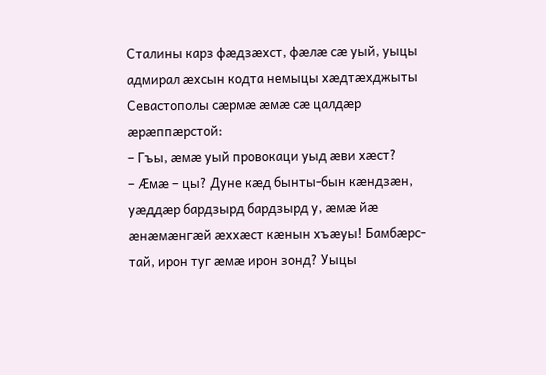Сталины карз фæдзæхст, фæлæ сæ уый, уыцы адмирал æхсын кодта немыцы хæдтæхджыты Севастополы сæрмæ æмæ сæ цалдæр æрæппæрстой:
– Гъы, æмæ уый провокаци уыд æви хæст?
– Æмæ – цы? Дуне кæд бынты-бын кæндзæн, уæддæр бардзырд бардзырд у, æмæ йæ æнæмæнгæй æххæст кæнын хъæуы! Бамбæрс- тай, ирон туг æмæ ирон зонд? Уыцы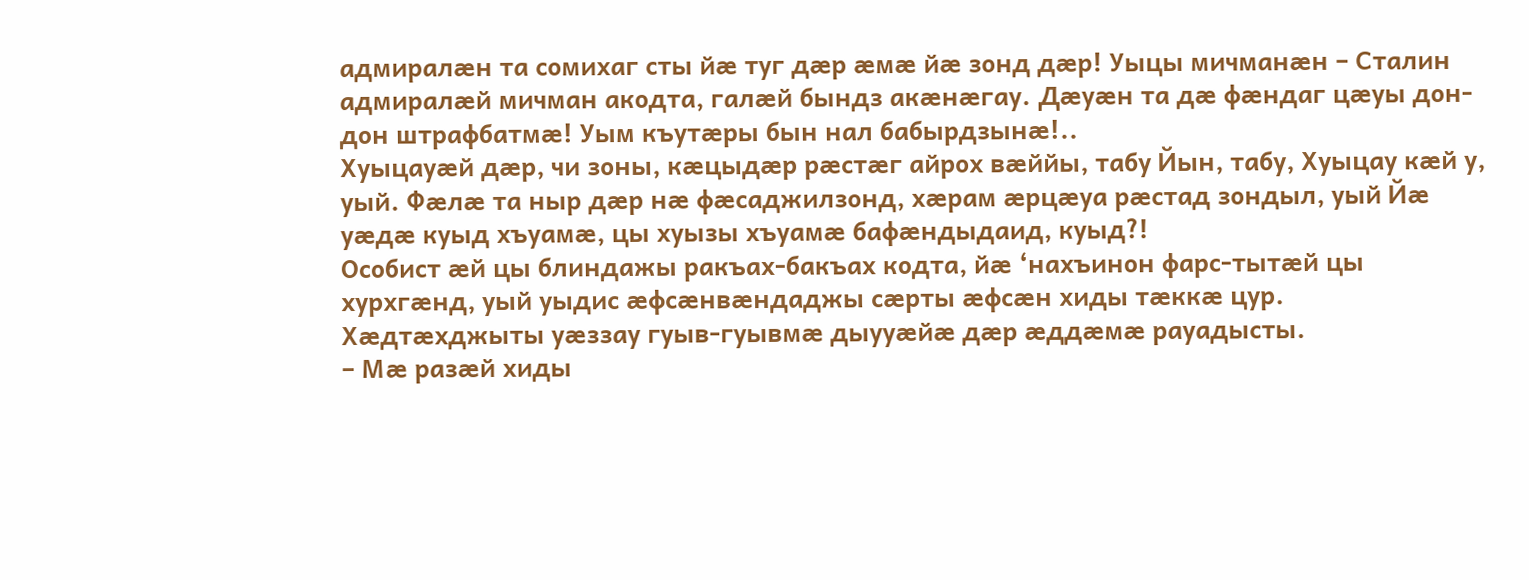адмиралæн та сомихаг сты йæ туг дæр æмæ йæ зонд дæр! Уыцы мичманæн – Сталин адмиралæй мичман акодта, галæй бындз акæнæгау. Дæуæн та дæ фæндаг цæуы дон-дон штрафбатмæ! Уым къутæры бын нал бабырдзынæ!..
Хуыцауæй дæр, чи зоны, кæцыдæр рæстæг айрох вæййы, табу Йын, табу, Хуыцау кæй у, уый. Фæлæ та ныр дæр нæ фæсаджилзонд, хæрам æрцæуа рæстад зондыл, уый Йæ уæдæ куыд хъуамæ, цы хуызы хъуамæ бафæндыдаид, куыд?!
Особист æй цы блиндажы ракъах-бакъах кодта, йæ ‘нахъинон фарс-тытæй цы хурхгæнд, уый уыдис æфсæнвæндаджы сæрты æфсæн хиды тæккæ цур. Хæдтæхджыты уæззау гуыв-гуывмæ дыууæйæ дæр æддæмæ рауадысты.
– Мæ разæй хиды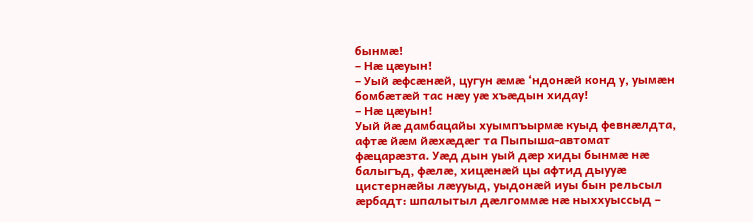бынмæ!
– Нæ цæуын!
– Уый æфсæнæй, цугун æмæ ‘ндонæй конд у, уымæн бомбæтæй тас нæу уæ хъæдын хидау!
– Нæ цæуын!
Уый йæ дамбацайы хуымпъырмæ куыд февнæлдта, афтæ йæм йæхæдæг та Пыпыша-автомат фæцарæзта. Уæд дын уый дæр хиды бынмæ нæ балыгъд, фæлæ, хицæнæй цы афтид дыууæ цистернæйы лæууыд, уыдонæй иуы бын рельсыл æрбадт: шпалытыл дæлгоммæ нæ ныххуыссыд –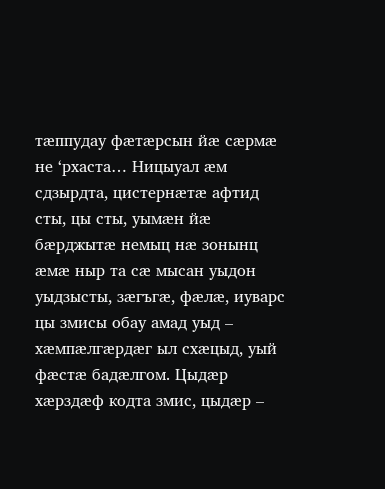тæппудау фæтæрсын йæ сæрмæ не ‘рхаста… Ницыуал æм сдзырдта, цистернæтæ афтид сты, цы сты, уымæн йæ бæрджытæ немыц нæ зонынц æмæ ныр та сæ мысан уыдон уыдзысты, зæгъгæ, фæлæ, иуварс цы змисы обау амад уыд – хæмпæлгæрдæг ыл схæцыд, уый фæстæ бадæлгом. Цыдæр хæрздæф кодта змис, цыдæр –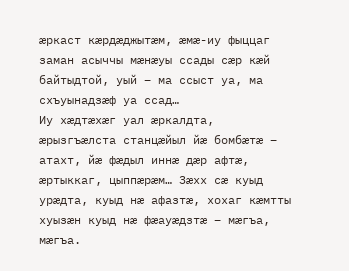æркаст кæрдæджытæм, æмæ-иу фыццаг заман асыччы мæнæуы ссады сæр кæй байтыдтой, уый – ма ссыст уа, ма схъуынадзæф уа ссад…
Иу хæдтæхæг уал æркалдта, æрызгъæлста станцæйыл йæ бомбæтæ – атахт, йæ фæдыл иннæ дæр афтæ, æртыккаг, цыппæрæм… Зæхх сæ куыд урæдта, куыд нæ афазтæ, хохаг кæмтты хуызæн куыд нæ фæауæдзтæ – мæгъа, мæгъа.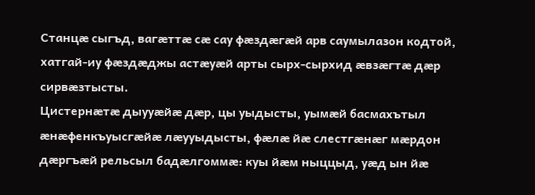Станцæ сыгъд, вагæттæ сæ сау фæздæгæй арв саумылазон кодтой, хатгай-иу фæздæджы астæуæй арты сырх-сырхид æвзæгтæ дæр сирвæзтысты.
Цистернæтæ дыууæйæ дæр, цы уыдысты, уымæй басмахътыл æнæфенкъуысгæйæ лæууыдысты, фæлæ йæ слестгæнæг мæрдон дæргъæй рельсыл бадæлгоммæ: куы йæм ныццыд, уæд ын йæ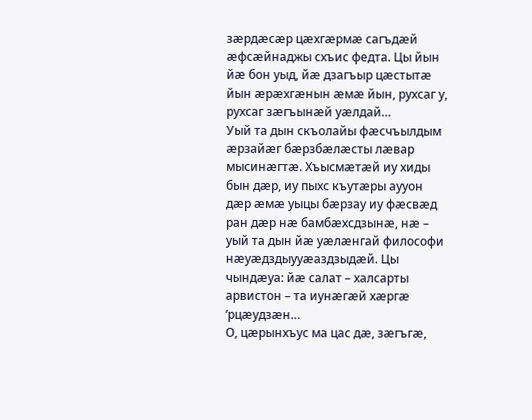зæрдæсæр цæхгæрмæ сагъдæй æфсæйнаджы схъис федта. Цы йын йæ бон уыд, йæ дзагъыр цæстытæ йын æрæхгæнын æмæ йын, рухсаг у, рухсаг зæгъынæй уæлдай…
Уый та дын скъолайы фæсчъылдым æрзайæг бæрзбæлæсты лæвар мысинæгтæ. Хъысмæтæй иу хиды бын дæр, иу пыхс къутæры аууон дæр æмæ уыцы бæрзау иу фæсвæд ран дæр нæ бамбæхсдзынæ, нæ – уый та дын йæ уæлæнгай философи нæуæдздыууæаздзыдæй. Цы чындæуа: йæ салат – халсарты арвистон – та иунæгæй хæргæ ‘рцæудзæн…
О, цæрынхъус ма цас дæ, зæгъгæ,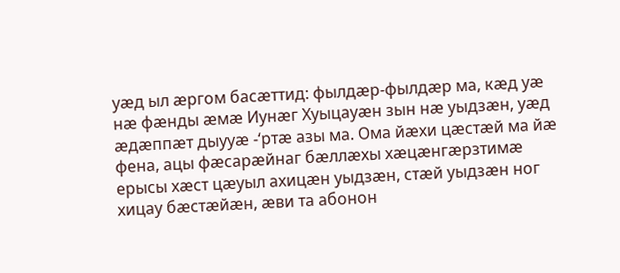уæд ыл æргом басæттид: фылдæр-фылдæр ма, кæд уæ нæ фæнды æмæ Иунæг Хуыцауæн зын нæ уыдзæн, уæд æдæппæт дыууæ -‘ртæ азы ма. Ома йæхи цæстæй ма йæ фена, ацы фæсарæйнаг бæллæхы хæцæнгæрзтимæ ерысы хæст цæуыл ахицæн уыдзæн, стæй уыдзæн ног хицау бæстæйæн, æви та абонон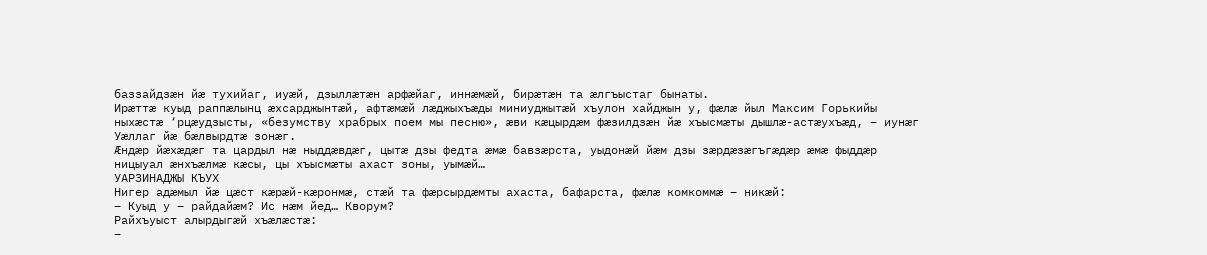баззайдзæн йæ тухийаг, иуæй, дзыллæтæн арфæйаг, иннæмæй, бирæтæн та æлгъыстаг бынаты.
Ирæттæ куыд раппæлынц æхсарджынтæй, афтæмæй лæджыхъæды миниуджытæй хъулон хайджын у, фæлæ йыл Максим Горькийы ныхæстæ ‘рцæудзысты, «безумству храбрых поем мы песню», æви кæцырдæм фæзилдзæн йæ хъысмæты дышлæ-астæухъæд, – иунæг Уæллаг йæ бæлвырдтæ зонæг.
Æндæр йæхæдæг та цардыл нæ ныддæвдæг, цытæ дзы федта æмæ бавзæрста, уыдонæй йæм дзы зæрдæзæгъгæдæр æмæ фыддæр ницыуал æнхъæлмæ кæсы, цы хъысмæты ахаст зоны, уымæй…
УАРЗИНАДЖЫ КЪУХ
Нигер адæмыл йæ цæст кæрæй-кæронмæ, стæй та фæрсырдæмты ахаста, бафарста, фæлæ комкоммæ – никæй:
– Куыд у – райдайæм? Ис нæм йед… Кворум?
Райхъуыст алырдыгæй хъæлæстæ:
–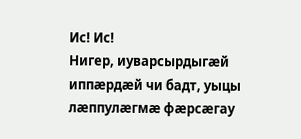Ис! Ис!
Нигер, иуварсырдыгæй иппæрдæй чи бадт, уыцы лæппулæгмæ фæрсæгау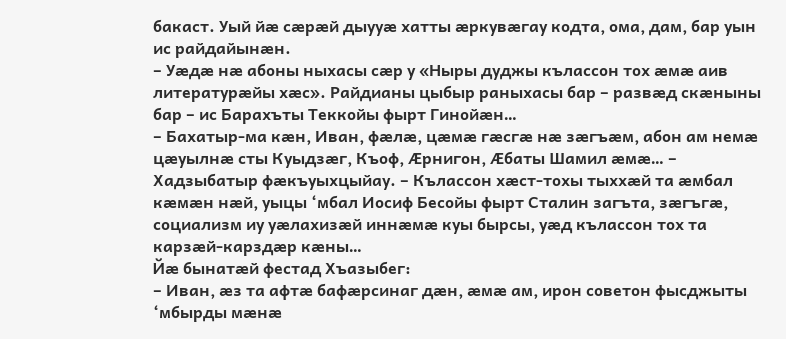бакаст. Уый йæ сæрæй дыууæ хатты æркувæгау кодта, ома, дам, бар уын ис райдайынæн.
– Уæдæ нæ абоны ныхасы сæр у «Ныры дуджы кълассон тох æмæ аив литературæйы хæс». Райдианы цыбыр раныхасы бар – развæд скæныны бар – ис Барахъты Теккойы фырт Гинойæн…
– Бахатыр-ма кæн, Иван, фæлæ, цæмæ гæсгæ нæ зæгъæм, абон ам немæ цæуылнæ сты Куыдзæг, Къоф, Æрнигон, Æбаты Шамил æмæ… – Хадзыбатыр фæкъуыхцыйау. – Кълассон хæст-тохы тыххæй та æмбал кæмæн нæй, уыцы ‘мбал Иосиф Бесойы фырт Сталин загъта, зæгъгæ, социализм иу уæлахизæй иннæмæ куы бырсы, уæд кълассон тох та карзæй-карздæр кæны…
Йæ бынатæй фестад Хъазыбег:
– Иван, æз та афтæ бафæрсинаг дæн, æмæ ам, ирон советон фысджыты ‘мбырды мæнæ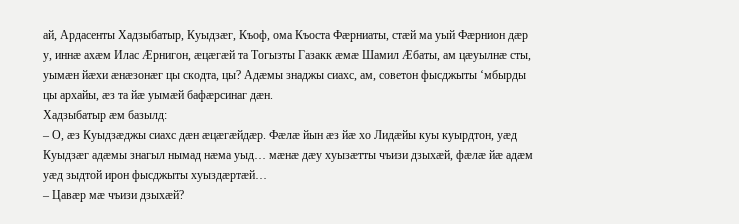ай, Ардасенты Хадзыбатыр, Куыдзæг, Къоф, ома Къоста Фæрниаты, стæй ма уый Фæрнион дæр у, иннæ ахæм Илас Æрнигон, æцæгæй та Тогызты Газакк æмæ Шамил Æбаты, ам цæуылнæ сты, уымæн йæхи æнæзонæг цы скодта, цы? Адæмы знаджы сиахс, ам, советон фысджыты ‘мбырды цы архайы, æз та йæ уымæй бафæрсинаг дæн.
Хадзыбатыр æм базылд:
– О, æз Куыдзæджы сиахс дæн æцæгæйдæр. Фæлæ йын æз йæ хо Лидæйы куы куырдтон, уæд Куыдзæг адæмы знагыл нымад нæма уыд… мæнæ дæу хуызæтты чъизи дзыхæй, фæлæ йæ адæм уæд зыдтой ирон фысджыты хуыздæртæй…
– Цавæр мæ чъизи дзыхæй?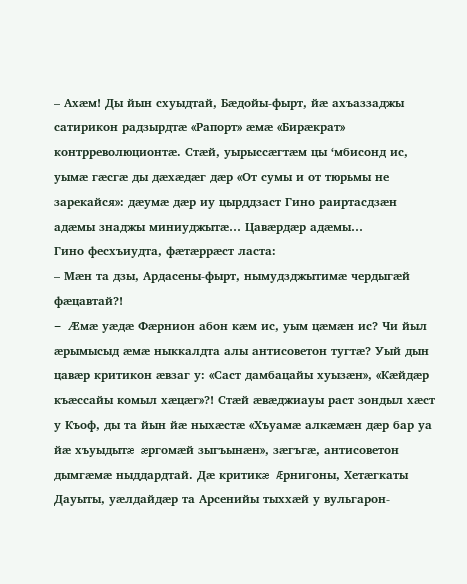– Ахæм! Ды йын схуыдтай, Бæдойы-фырт, йæ ахъаззаджы сатирикон радзырдтæ «Рапорт» æмæ «Бирæкрат» контрреволюционтæ. Стæй, уырыссæгтæм цы ‘мбисонд ис, уымæ гæсгæ ды дæхæдæг дæр «От сумы и от тюрьмы не зарекайся»: дæумæ дæр иу цырддзаст Гино раиртасдзæн адæмы знаджы миниуджытæ… Цавæрдæр адæмы…
Гино фесхъиудта, фæтæррæст ласта:
– Мæн та дзы, Ардасены-фырт, нымудзджытимæ чердыгæй фæцавтай?!
– Æмæ уæдæ Фæрнион абон кæм ис, уым цæмæн ис? Чи йыл æрымысыд æмæ ныккалдта алы антисоветон тугтæ? Уый дын цавæр критикон æвзаг у: «Саст дамбацайы хуызæн», «Кæйдæр къæссайы комыл хæцæг»?! Стæй æвæджиауы раст зондыл хæст у Къоф, ды та йын йæ ныхæстæ «Хъуамæ алкæмæн дæр бар уа йæ хъуыдытæ æргомæй зыгъынæн», зæгъгæ, антисоветон дымгæмæ ныддардтай. Дæ критикæ Æрнигоны, Хетæгкаты Дауыты, уæлдайдæр та Арсенийы тыххæй у вульгарон-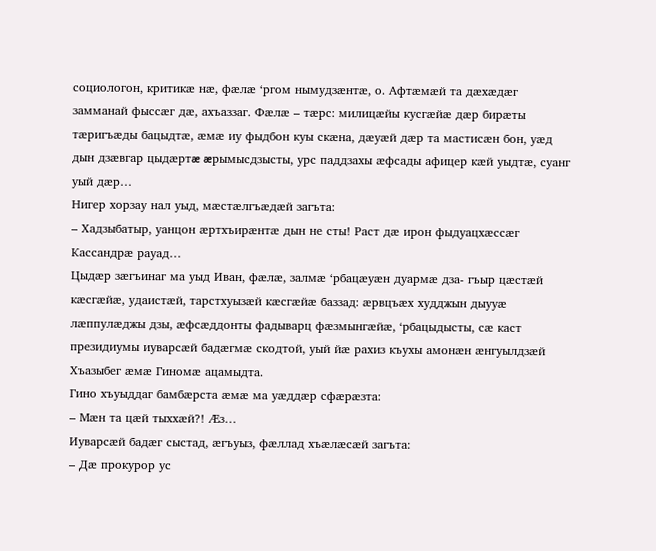социологон, критикæ нæ, фæлæ ‘ргом нымудзæнтæ, о. Афтæмæй та дæхæдæг замманай фыссæг дæ, ахъаззаг. Фæлæ – тæрс: милицæйы кусгæйæ дæр бирæты тæригъæды бацыдтæ, æмæ иу фыдбон куы скæна, дæуæй дæр та мастисæн бон, уæд дын дзæвгар цыдæртæ æрымысдзысты, урс паддзахы æфсады афицер кæй уыдтæ, суанг уый дæр…
Нигер хорзау нал уыд, мæстæлгъæдæй загъта:
– Хадзыбатыр, уанцон æртхъирæнтæ дын не сты! Раст дæ ирон фыдуацхæссæг Кассандрæ рауад…
Цыдæр зæгъинаг ма уыд Иван, фæлæ, залмæ ‘рбацæуæн дуармæ дза- гъыр цæстæй кæсгæйæ, удаистæй, тарстхуызæй кæсгæйæ баззад: æрвцъæх худджын дыууæ лæппулæджы дзы, æфсæддонты фадыварц фæзмынгæйæ, ‘рбацыдысты, сæ каст президиумы иуварсæй бадæгмæ скодтой, уый йæ рахиз къухы амонæн æнгуылдзæй Хъазыбег æмæ Гиномæ ацамыдта.
Гино хъуыддаг бамбæрста æмæ ма уæддæр сфæрæзта:
– Мæн та цæй тыххæй?! Æз…
Иуварсæй бадæг сыстад, æгъуыз, фæллад хъæлæсæй загъта:
– Дæ прокурор ус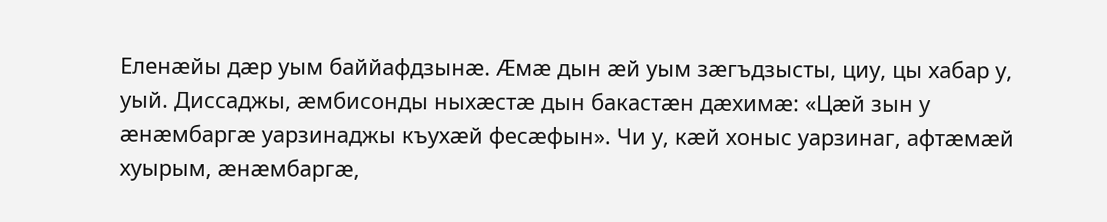Еленæйы дæр уым баййафдзынæ. Æмæ дын æй уым зæгъдзысты, циу, цы хабар у, уый. Диссаджы, æмбисонды ныхæстæ дын бакастæн дæхимæ: «Цæй зын у æнæмбаргæ уарзинаджы къухæй фесæфын». Чи у, кæй хоныс уарзинаг, афтæмæй хуырым, æнæмбаргæ,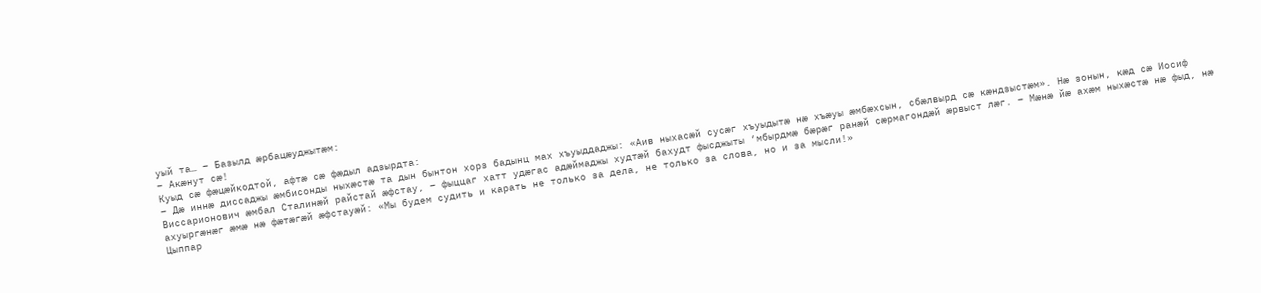уый та… – Базылд æрбацæуджытæм:
– Акæнут сæ!
Куыд сæ фæцæйкодтой, афтæ сæ фæдыл адзырдта:
– Дæ иннæ диссаджы æмбисонды ныхæстæ та дын бынтон хорз бадынц мах хъуыддаджы: «Аив ныхасæй сусæг хъуыдытæ нæ хъæуы æмбæхсын, сбæлвырд сæ кæндзыстæм». Нæ зонын, кæд сæ Иосиф Виссарионович æмбал Сталинæй райстай æфстау, – фыццаг хатт удæгас адæймаджы худтæй бахудт фысджыты ‘мбырдмæ бæрæг ранæй сæрмагондæй æрвыст лæг. – Мæнæ йæ ахæм ныхæстæ нæ фыд, нæ ахуыргæнæг æмæ нæ фæтæгæй æфстауæй: «Мы будем судить и карать не только за дела, не только за слова, но и за мысли!»
Цыппар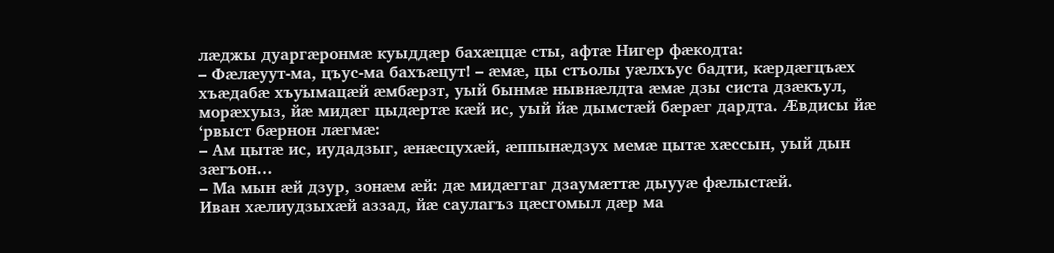лæджы дуаргæронмæ куыддæр бахæццæ сты, афтæ Нигер фæкодта:
– Фæлæуут-ма, цъус-ма бахъæцут! – æмæ, цы стъолы уæлхъус бадти, кæрдæгцъæх хъæдабæ хъуымацæй æмбæрзт, уый бынмæ нывнæлдта æмæ дзы систа дзæкъул, морæхуыз, йæ мидæг цыдæртæ кæй ис, уый йæ дымстæй бæрæг дардта. Æвдисы йæ ‘рвыст бæрнон лæгмæ:
– Ам цытæ ис, иудадзыг, æнæсцухæй, æппынæдзух мемæ цытæ хæссын, уый дын зæгъон…
– Ма мын æй дзур, зонæм æй: дæ мидæггаг дзаумæттæ дыууæ фæлыстæй.
Иван хæлиудзыхæй аззад, йæ саулагъз цæсгомыл дæр ма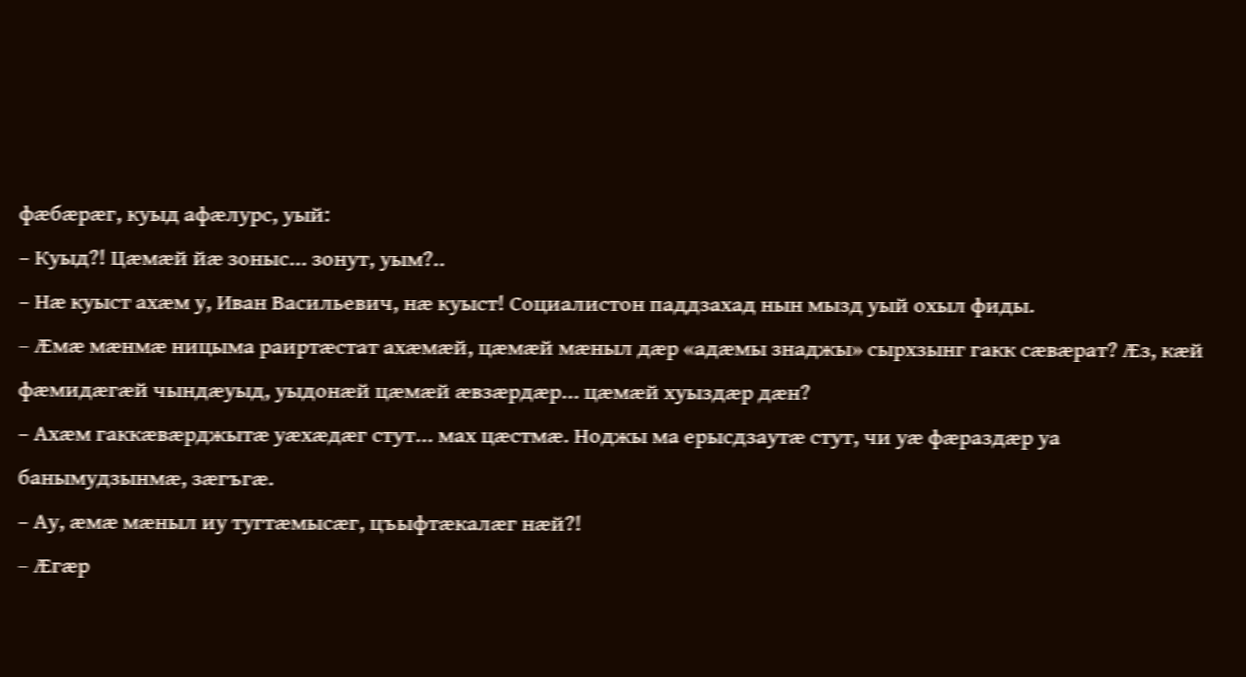фæбæрæг, куыд афæлурс, уый:
– Куыд?! Цæмæй йæ зоныс… зонут, уым?..
– Нæ куыст ахæм у, Иван Васильевич, нæ куыст! Социалистон паддзахад нын мызд уый охыл фиды.
– Æмæ мæнмæ ницыма раиртæстат ахæмæй, цæмæй мæныл дæр «адæмы знаджы» сырхзынг гакк сæвæрат? Æз, кæй фæмидæгæй чындæуыд, уыдонæй цæмæй æвзæрдæр… цæмæй хуыздæр дæн?
– Ахæм гаккæвæрджытæ уæхæдæг стут… мах цæстмæ. Ноджы ма ерысдзаутæ стут, чи уæ фæраздæр уа банымудзынмæ, зæгъгæ.
– Ау, æмæ мæныл иу тугтæмысæг, цъыфтæкалæг нæй?!
– Æгæр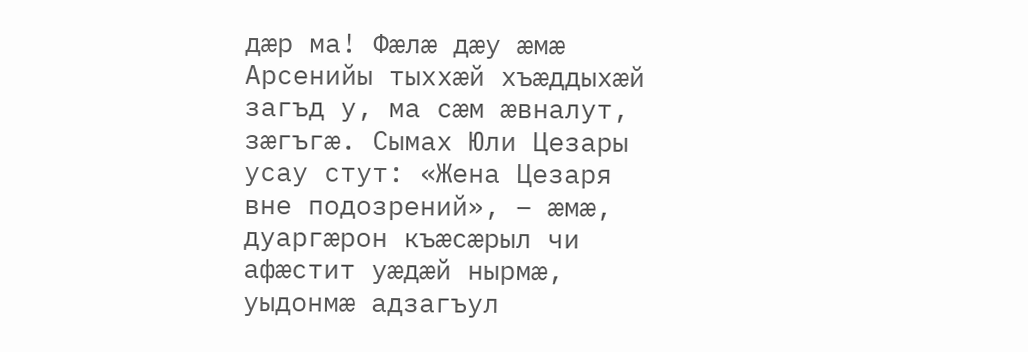дæр ма! Фæлæ дæу æмæ Арсенийы тыххæй хъæддыхæй загъд у, ма сæм æвналут, зæгъгæ. Сымах Юли Цезары усау стут: «Жена Цезаря вне подозрений», – æмæ, дуаргæрон къæсæрыл чи афæстит уæдæй нырмæ, уыдонмæ адзагъул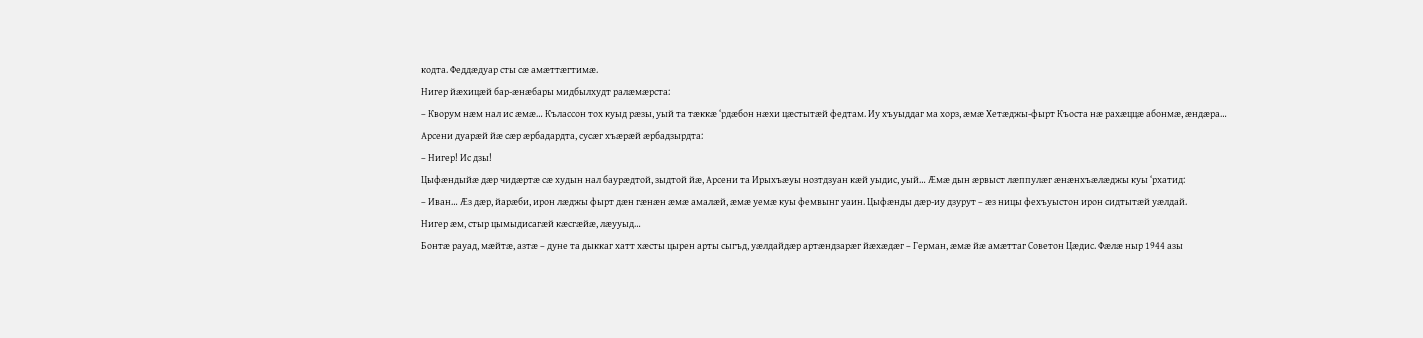кодта. Феддæдуар сты сæ амæттæгтимæ.
Нигер йæхицæй бар-æнæбары мидбылхудт ралæмæрста:
– Кворум нæм нал ис æмæ… Кълассон тох куыд рæзы, уый та тæккæ ‘рдæбон нæхи цæстытæй федтам. Иу хъуыддаг ма хорз, æмæ Хетæджы-фырт Къоста нæ рахæццæ абонмæ, æндæра…
Арсени дуарæй йæ сæр æрбадардта, сусæг хъæрæй æрбадзырдта:
– Нигер! Ис дзы!
Цыфæндыйæ дæр чидæртæ сæ худын нал баурæдтой, зыдтой йæ, Арсени та Ирыхъæуы нозтдзуан кæй уыдис, уый… Æмæ дын æрвыст лæппулæг æнæнхъæлæджы куы ‘рхатид:
– Иван… Æз дæр, йарæби, ирон лæджы фырт дæн гæнæн æмæ амалæй, æмæ уемæ куы фемвынг уаин. Цыфæнды дæр-иу дзурут – æз ницы фехъуыстон ирон сидтытæй уæлдай.
Нигер æм, стыр цымыдисагæй кæсгæйæ, лæууыд…
Бонтæ рауад, мæйтæ, азтæ – дуне та дыккаг хатт хæсты цырен арты сыгъд, уæлдайдæр артæндзарæг йæхæдæг – Герман, æмæ йæ амæттаг Советон Цæдис. Фæлæ ныр 1944 азы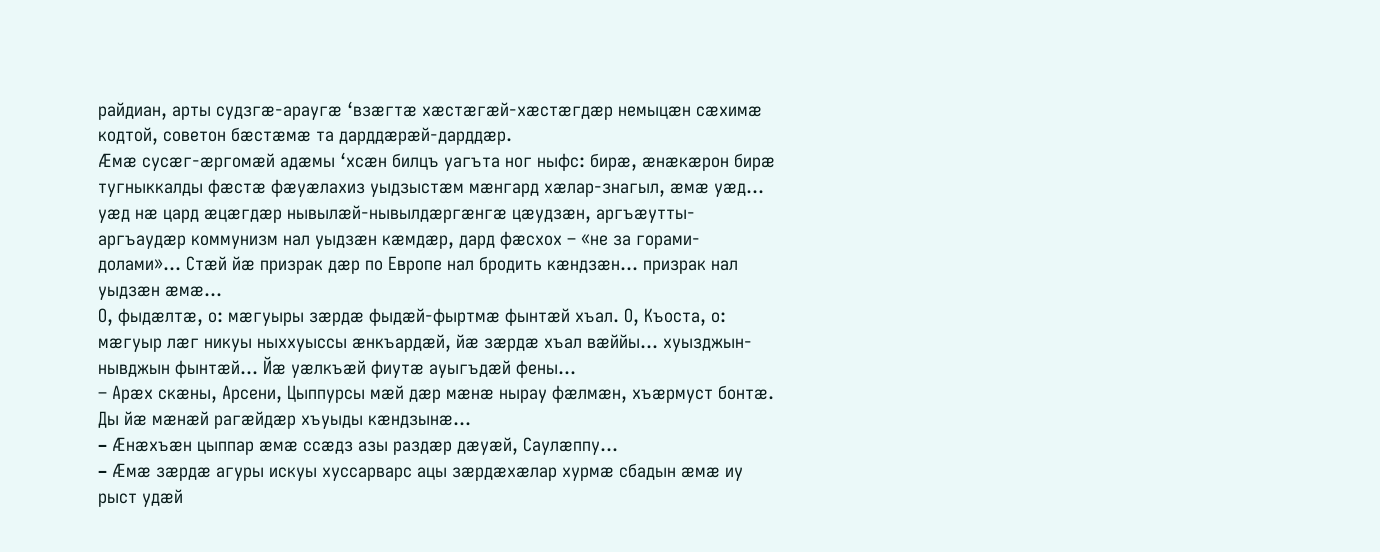райдиан, арты судзгæ-араугæ ‘взæгтæ хæстæгæй-хæстæгдæр немыцæн сæхимæ кодтой, советон бæстæмæ та дарддæрæй-дарддæр.
Æмæ сусæг-æргомæй адæмы ‘хсæн билцъ уагъта ног ныфс: бирæ, æнæкæрон бирæ тугныккалды фæстæ фæуæлахиз уыдзыстæм мæнгард хæлар-знагыл, æмæ уæд… уæд нæ цард æцæгдæр нывылæй-нывылдæргæнгæ цæудзæн, аргъæутты-аргъаудæр коммунизм нал уыдзæн кæмдæр, дард фæсхох – «не за горами-долами»… Стæй йæ призрак дæр по Европе нал бродить кæндзæн… призрак нал уыдзæн æмæ…
О, фыдæлтæ, о: мæгуыры зæрдæ фыдæй-фыртмæ фынтæй хъал. О, Къоста, о: мæгуыр лæг никуы ныххуыссы æнкъардæй, йæ зæрдæ хъал вæййы… хуызджын-нывджын фынтæй… Йæ уæлкъæй фиутæ ауыгъдæй фены…
– Арæх скæны, Арсени, Цыппурсы мæй дæр мæнæ нырау фæлмæн, хъæрмуст бонтæ. Ды йæ мæнæй рагæйдæр хъуыды кæндзынæ…
– Æнæхъæн цыппар æмæ ссæдз азы раздæр дæуæй, Саулæппу…
– Æмæ зæрдæ агуры искуы хуссарварс ацы зæрдæхæлар хурмæ сбадын æмæ иу рыст удæй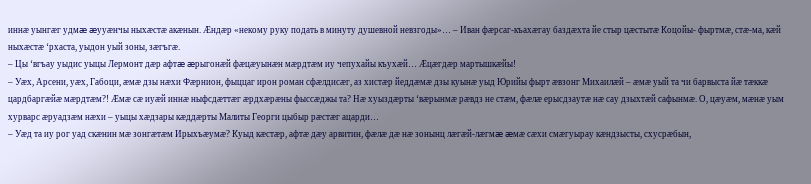иннæ уынгæг удмæ æууæнчы ныхæстæ акæнын. Æндæр «некому руку подать в минуту душевной невзгоды»… – Иван фæрсаг-къахæгау баздæхта йе стыр цæстытæ Коцойы- фыртмæ, стæ-ма, кæй ныхæстæ ‘рхаста, уыдон уый зоны, зæгъгæ.
– Цы ‘вгъау уыдис уыцы Лермонт дæр афтæ æрыгонæй фæцæуынæн мæрдтæм иу чепухайы къухæй… Æцæгдæр мартышкæйы!
– Уæх, Арсени, уæх, Габоци, æмæ дзы нæхи Фæрнион, фыццаг ирон роман сфæлдисæг, аз хистæр йеддæмæ дзы куынæ уыд Юрийы фырт æвзонг Михаилæй – æмæ уый та чи барвыста йæ тæккæ цардбаргæйæ мæрдтæм?! Æмæ сæ иуæй иннæ ныфсдæттæг æрдхæрæны фыссæджы та? Нæ хуыздæрты ‘вæрынмæ рæвдз не стæм, фæлæ ерысдзаутæ нæ сау дзыхтæй сафынмæ. О, цæуæм, мæнæ уым хурварс æруадзæм нæхи – уыцы хæдзары кæддæрты Малиты Георги цыбыр рæстæг ацарди…
– Уæд та иу рог уад скæнин мæ зонгæтæм Ирыхъæумæ? Куыд кæстæр, афтæ дæу арвитин, фæлæ дæ нæ зонынц лæгæй-лæгмæ æмæ сæхи смæгуырау кæндзысты, схусрæбын,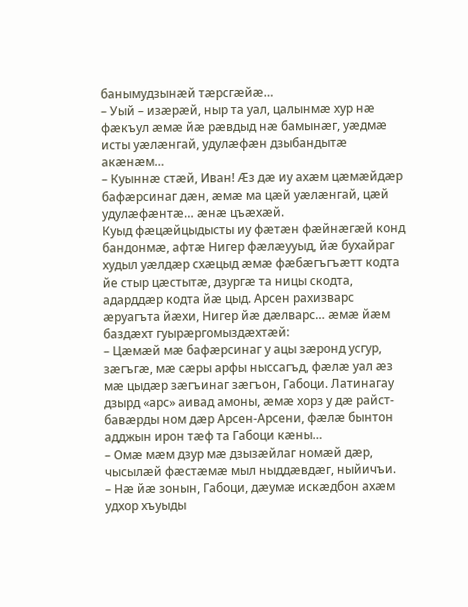банымудзынæй тæрсгæйæ…
– Уый – изæрæй, ныр та уал, цалынмæ хур нæ фæкъул æмæ йæ рæвдыд нæ бамынæг, уæдмæ исты уæлæнгай, удулæфæн дзыбандытæ акæнæм…
– Куыннæ стæй, Иван! Æз дæ иу ахæм цæмæйдæр бафæрсинаг дæн, æмæ ма цæй уæлæнгай, цæй удулæфæнтæ… æнæ цъæхæй.
Куыд фæцæйцыдысты иу фæтæн фæйнæгæй конд бандонмæ, афтæ Нигер фæлæууыд, йæ бухайраг худыл уæлдæр схæцыд æмæ фæбæгъгъæтт кодта йе стыр цæстытæ, дзургæ та ницы скодта, адарддæр кодта йæ цыд. Арсен рахизварс æруагъта йæхи, Нигер йæ дæлварс… æмæ йæм баздæхт гуырæргомыздæхтæй:
– Цæмæй мæ бафæрсинаг у ацы зæронд усгур, зæгъгæ, мæ сæры арфы ныссагъд, фæлæ уал æз мæ цыдæр зæгъинаг зæгъон, Габоци. Латинагау дзырд «арс» аивад амоны, æмæ хорз у дæ райст-бавæрды ном дæр Арсен-Арсени, фæлæ бынтон адджын ирон тæф та Габоци кæны…
– Омæ мæм дзур мæ дзызæйлаг номæй дæр, чысылæй фæстæмæ мыл ныддæвдæг, ныйичъи.
– Нæ йæ зонын, Габоци, дæумæ искæдбон ахæм удхор хъуыды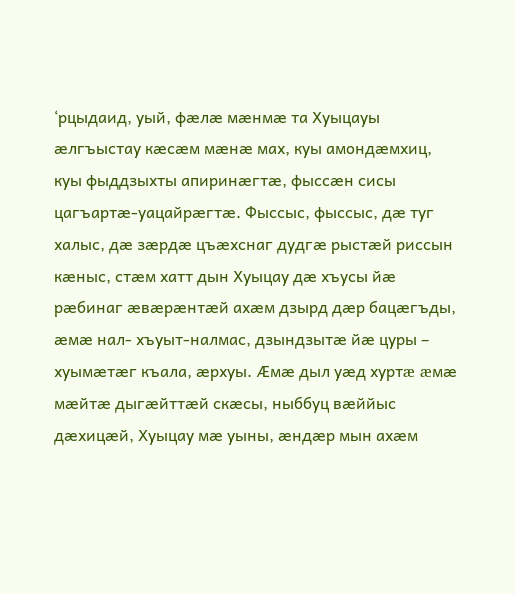‘рцыдаид, уый, фæлæ мæнмæ та Хуыцауы æлгъыстау кæсæм мæнæ мах, куы амондæмхиц, куы фыддзыхты апиринæгтæ, фыссæн сисы цагъартæ-уацайрæгтæ. Фыссыс, фыссыс, дæ туг халыс, дæ зæрдæ цъæхснаг дудгæ рыстæй риссын кæныс, стæм хатт дын Хуыцау дæ хъусы йæ рæбинаг æвæрæнтæй ахæм дзырд дæр бацæгъды, æмæ нал- хъуыт-налмас, дзындзытæ йæ цуры – хуымæтæг къала, æрхуы. Æмæ дыл уæд хуртæ æмæ мæйтæ дыгæйттæй скæсы, ныббуц вæййыс дæхицæй, Хуыцау мæ уыны, æндæр мын ахæм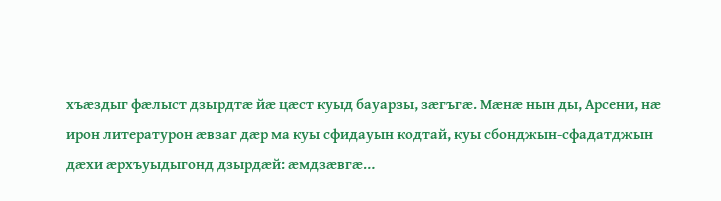хъæздыг фæлыст дзырдтæ йæ цæст куыд бауарзы, зæгъгæ. Мæнæ нын ды, Арсени, нæ ирон литературон æвзаг дæр ма куы сфидауын кодтай, куы сбонджын-сфадатджын дæхи æрхъуыдыгонд дзырдæй: æмдзæвгæ…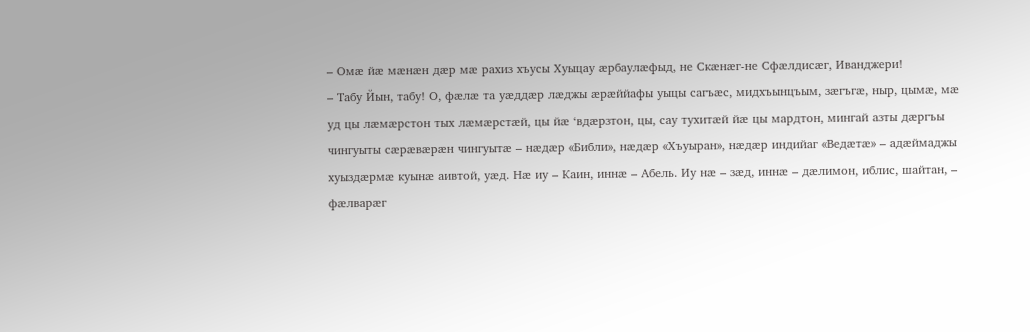– Омæ йæ мæнæн дæр мæ рахиз хъусы Хуыцау æрбаулæфыд, не Скæнæг-не Сфæлдисæг, Иванджери!
– Табу Йын, табу! О, фæлæ та уæддæр лæджы æрæййафы уыцы сагъæс, мидхъынцъым, зæгъгæ, ныр, цымæ, мæ уд цы лæмæрстон тых лæмæрстæй, цы йæ ‘вдæрзтон, цы, сау тухитæй йæ цы мардтон, мингай азты дæргъы чингуыты сæрæвæрæн чингуытæ – нæдæр «Библи», нæдæр «Хъуыран», нæдæр индийаг «Ведæтæ» – адæймаджы хуыздæрмæ куынæ аивтой, уæд. Нæ иу – Каин, иннæ – Абель. Иу нæ – зæд, иннæ – дæлимон, иблис, шайтан, – фæлварæг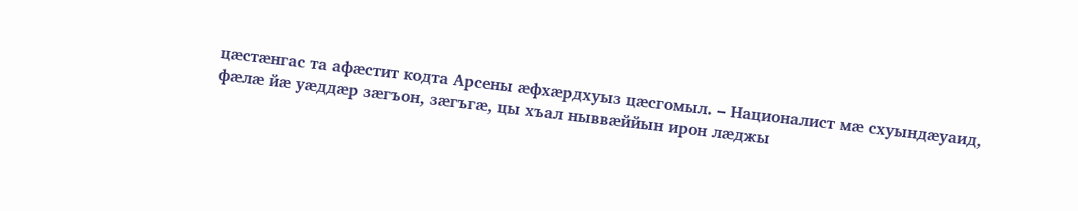цæстæнгас та афæстит кодта Арсены æфхæрдхуыз цæсгомыл. – Националист мæ схуындæуаид, фæлæ йæ уæддæр зæгъон, зæгъгæ, цы хъал ныввæййын ирон лæджы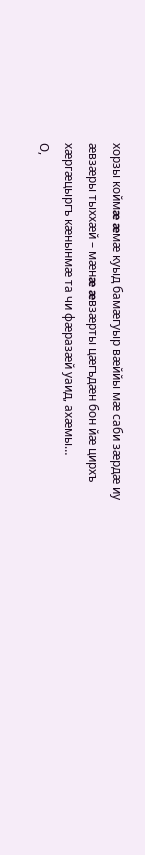хорзы коймæ æмæ куыд бамæгуыр вæййы мæ саби зæрдæ иу æвзæры тыххæй – мæнæ æвзæрты цæгъдæн бон йæ цирхъ хæргæцыргъ кæнынмæ та чи фæразæй уаид, ахæмы…
О,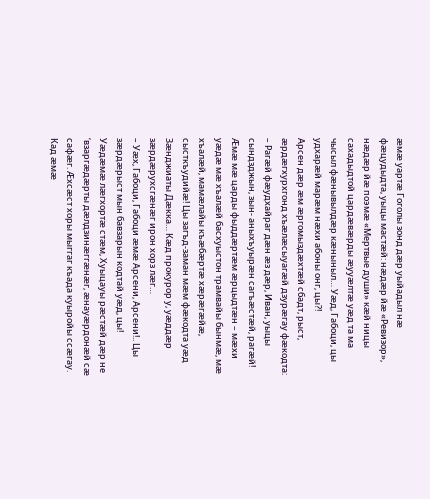æмæ уартæ Гоголы зонд дæр уыйадыл нæ фæцудыдта, уыцы мастæй: нæдæр йæ «Ревизор», нæдæр йæ поэмæ «Мертвые души» кæй ницы сахадыдтой цардæвæрды æууæлтæ уæд та ма чысыл фæнывылдæр кæныныл… Уæд, Габоци, цы удхарæй марæм нæхи абоны онг, цы?!
Арсен дæр æм æргомыздæхтæй сбадт, рыст, æрдæгхурхгонд хъæлæсыуагæй дзурæгау фæкодта:
– Рагæй фæудхайраг дæн æз дæр, Иван, уыцы сындзджын, зын- аныхъуырæн сагъæстæй, рагæй! Æмæ мæ царды фыддæртæм æрцыдтæн – мæхи уæдæ мæ хъалæй басхуыстон трамвайы бынмæ, мæ хъалæй, мамæлайы къæбæртæ хæрæгæйæ, сысткъудийæ! Цы загъд-заман мæм фæкодта уæд Зæнджиаты Дæкка… Кæд прокурор у, уæддæр зæрдæрухсгæнæг ирон хорз лæг…
– Уæх, Габоци, Габоци æмæ Арсени, Арсени!.. Цы зæрдæрыст мын бавзарын кодтай уæд, цы! Уæдæмæ лæгхортæ стæм, Хуыцауы рæстæй дæр не ‘взаргæдæрты дæлдзинæггæнæг, æнауæрдонæй сæ сафæг. Æхсæст хоры мыггаг къада куыройы ссæгау. Кад æмæ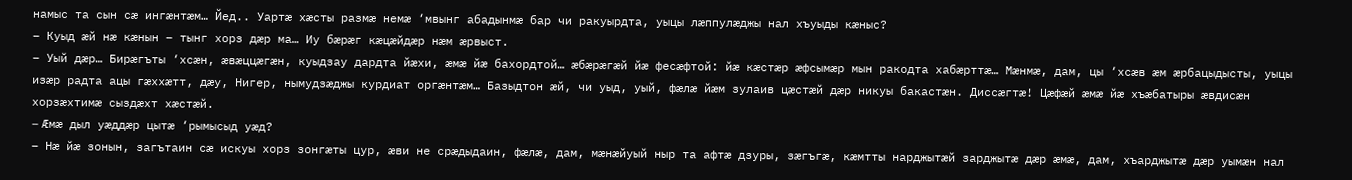намыс та сын сæ ингæнтæм… Йед.. Уартæ хæсты размæ немæ ‘мвынг абадынмæ бар чи ракуырдта, уыцы лæппулæджы нал хъуыды кæныс?
– Куыд æй нæ кæнын – тынг хорз дæр ма… Иу бæрæг кæцæйдæр нæм æрвыст.
– Уый дæр… Бирæгъты ‘хсæн, æвæццæгæн, куыдзау дардта йæхи, æмæ йæ бахордтой… æбæрæгæй йæ фесæфтой: йæ кæстæр æфсымæр мын ракодта хабæрттæ… Мæнмæ, дам, цы ‘хсæв æм æрбацыдысты, уыцы изæр радта ацы гæххæтт, дæу, Нигер, нымудзæджы курдиат оргæнтæм… Базыдтон æй, чи уыд, уый, фæлæ йæм зулаив цæстæй дæр никуы бакастæн. Диссæгтæ! Цæфæй æмæ йæ хъæбатыры æвдисæн хорзæхтимæ сыздæхт хæстæй.
– Æмæ дыл уæддæр цытæ ‘рымысыд уæд?
– Нæ йæ зонын, загътаин сæ искуы хорз зонгæты цур, æви не срæдыдаин, фæлæ, дам, мæнæйуый ныр та афтæ дзуры, зæгъгæ, кæмтты нарджытæй зарджытæ дæр æмæ, дам, хъарджытæ дæр уымæн нал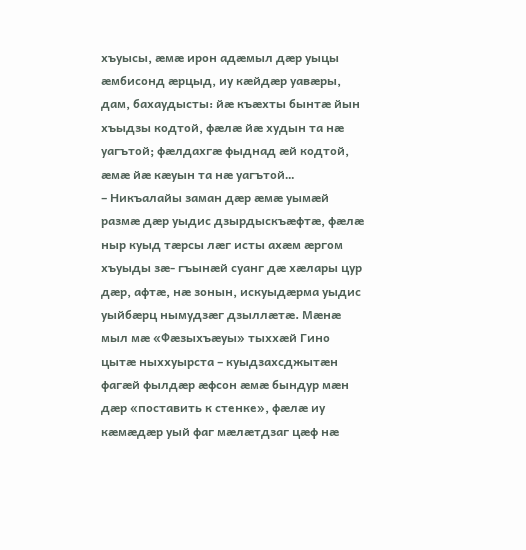хъуысы, æмæ ирон адæмыл дæр уыцы æмбисонд æрцыд, иу кæйдæр уавæры, дам, бахаудысты: йæ къæхты бынтæ йын хъыдзы кодтой, фæлæ йæ худын та нæ уагътой; фæлдахгæ фыднад æй кодтой, æмæ йæ кæуын та нæ уагътой…
– Никъалайы заман дæр æмæ уымæй размæ дæр уыдис дзырдыскъæфтæ, фæлæ ныр куыд тæрсы лæг исты ахæм æргом хъуыды зæ- гъынæй суанг дæ хæлары цур дæр, афтæ, нæ зонын, искуыдæрма уыдис уыйбæрц нымудзæг дзыллæтæ. Мæнæ мыл мæ «Фæзыхъæуы» тыххæй Гино цытæ ныххуырста – куыдзахсджытæн фагæй фылдæр æфсон æмæ бындур мæн дæр «поставить к стенке», фæлæ иу кæмæдæр уый фаг мæлæтдзаг цæф нæ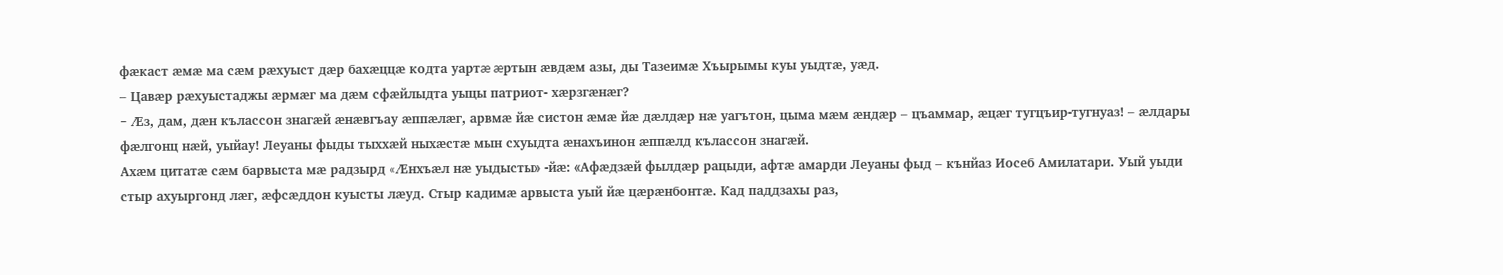фæкаст æмæ ма сæм рæхуыст дæр бахæццæ кодта уартæ æртын æвдæм азы, ды Тазеимæ Хъырымы куы уыдтæ, уæд.
– Цавæр рæхуыстаджы æрмæг ма дæм сфæйлыдта уыцы патриот- хæрзгæнæг?
– Æз, дам, дæн кълассон знагæй æнæвгъау æппæлæг, арвмæ йæ систон æмæ йæ дæлдæр нæ уагътон, цыма мæм æндæр – цъаммар, æцæг тугцъир-тугнуаз! – æлдары фæлгонц нæй, уыйау! Леуаны фыды тыххæй ныхæстæ мын схуыдта æнахъинон æппæлд кълассон знагæй.
Ахæм цитатæ сæм барвыста мæ радзырд «Æнхъæл нæ уыдысты» -йæ: «Афæдзæй фылдæр рацыди, афтæ амарди Леуаны фыд – кънйаз Иосеб Амилатари. Уый уыди стыр ахуыргонд лæг, æфсæддон куысты лæуд. Стыр кадимæ арвыста уый йæ цæрæнбонтæ. Кад паддзахы раз,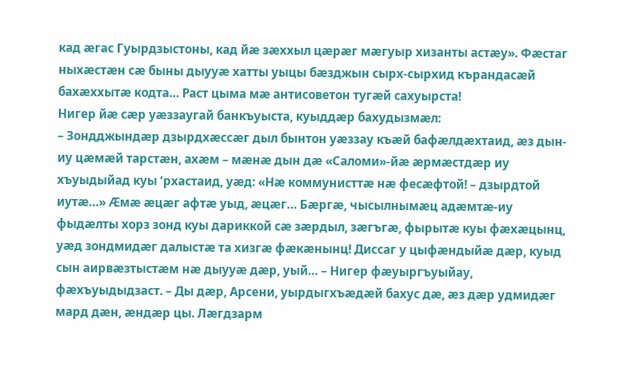кад æгас Гуырдзыстоны, кад йæ зæххыл цæрæг мæгуыр хизанты астæу». Фæстаг ныхæстæн сæ быны дыууæ хатты уыцы бæзджын сырх-сырхид кърандасæй бахæххытæ кодта… Раст цыма мæ антисоветон тугæй сахуырста!
Нигер йæ сæр уæззаугай банкъуыста, куыддæр бахудызмæл:
– Зондджындæр дзырдхæссæг дыл бынтон уæззау къæй бафæлдæхтаид, æз дын-иу цæмæй тарстæн, ахæм – мæнæ дын дæ «Саломи»-йæ æрмæстдæр иу хъуыдыйад куы ‘рхастаид, уæд: «Нæ коммунисттæ нæ фесæфтой! – дзырдтой иутæ…» Æмæ æцæг афтæ уыд, æцæг… Бæргæ, чысылнымæц адæмтæ-иу фыдæлты хорз зонд куы дариккой сæ зæрдыл, зæгъгæ, фырытæ куы фæхæцынц, уæд зондмидæг далыстæ та хизгæ фæкæнынц! Диссаг у цыфæндыйæ дæр, куыд сын аирвæзтыстæм нæ дыууæ дæр, уый… – Нигер фæуыргъуыйау, фæхъуыдыдзаст. – Ды дæр, Арсени, уырдыгхъæдæй бахус дæ, æз дæр удмидæг мард дæн, æндæр цы. Лæгдзарм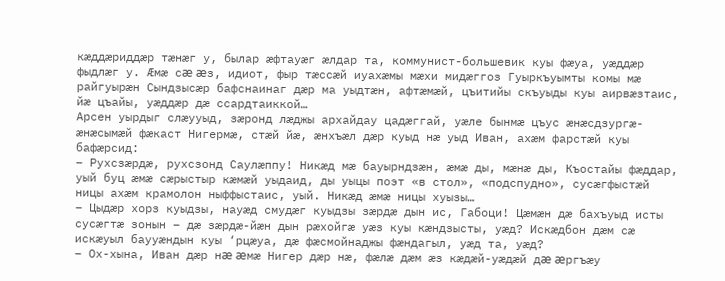кæддæриддæр тæнæг у, былар æфтауæг æлдар та, коммунист-большевик куы фæуа, уæддæр фыдлæг у. Æмæ сæ æз, идиот, фыр тæссæй иуахæмы мæхи мидæггоз Гуыркъуымты комы мæ райгуырæн Сындзысæр бафснаинаг дæр ма уыдтæн, афтæмæй, цъитийы скъуыды куы аирвæзтаис, йæ цъайы, уæддæр дæ ссардтаиккой…
Арсен уырдыг слæууыд, зæронд лæджы архайдау цадæггай, уæле бынмæ цъус æнæсдзургæ-æнæсымæй фæкаст Нигермæ, стæй йæ, æнхъæл дæр куыд нæ уыд Иван, ахæм фарстæй куы бафæрсид:
– Рухсзæрдæ, рухсзонд Саулæппу! Никæд мæ бауырндзæн, æмæ ды, мæнæ ды, Къостайы фæддар, уый буц æмæ сæрыстыр кæмæй уыдаид, ды уыцы поэт «в стол», «подспудно», сусæгфыстæй ницы ахæм крамолон ныффыстаис, уый. Никæд æмæ ницы хуызы…
– Цыдæр хорз куыдзы, науæд смудæг куыдзы зæрдæ дын ис, Габоци! Цæмæн дæ бахъуыд исты сусæгтæ зонын – дæ зæрдæ-йæн дын рæхойгæ уæз куы кæндзысты, уæд? Искæдбон дæм сæ искæуыл баууæндын куы ‘рцæуа, дæ фæсмойнаджы фæндагыл, уæд та, уæд?
– Ох-хына, Иван дæр нæ æмæ Нигер дæр нæ, фæлæ дæм æз кæдæй-уæдæй дæ æргъæу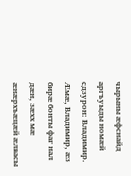чырыны æфснайд аргъуыды номæй сдзурон: Владимир. Æмæ, Владимир, æз бирæ бонты фаг нал дæн, зæхх мæ æнæрхъæцæй æлвасы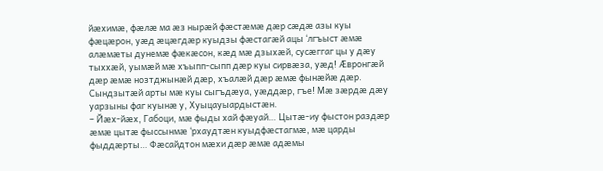йæхимæ, фæлæ ма æз нырæй фæстæмæ дæр сæдæ азы куы фæцæрон, уæд æцæгдæр куыдзы фæстагæй ацы ‘лгъыст æмæ алæмæты дунемæ фæкæсон, кæд мæ дзыхæй, сусæггаг цы у дæу тыххæй, уымæй мæ хъыпп-сыпп дæр куы сирвæза, уæд! Æвронгæй дæр æмæ нозтджынæй дæр, хъалæй дæр æмæ фынæйæ дæр. Сындзытæй арты мæ куы сыгъдæуа, уæддæр, гъе! Мæ зæрдæ дæу уарзыны фаг куынæ у, Хуыцауыардыстæн.
– Йæх-йæх, Габоци, мæ фыды хай фæуай… Цытæ-иу фыстон раздæр æмæ цытæ фыссынмæ ‘рхаудтæн куыдфæстагмæ, мæ царды фыддæрты… Фæсайдтон мæхи дæр æмæ адæмы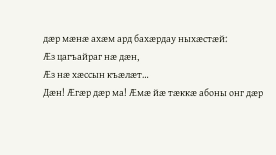дæр мæнæ ахæм ард бахæрдау ныхæстæй:
Æз цагъайраг нæ дæн,
Æз нæ хæссын къæлæт…
Дæн! Æгæр дæр ма! Æмæ йæ тæккæ абоны онг дæр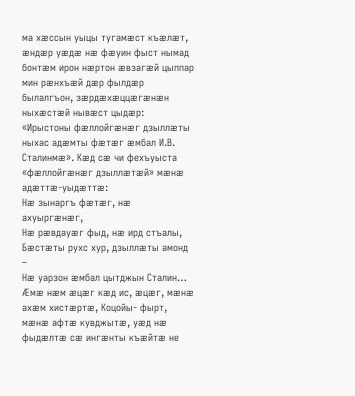ма хæссын уыцы тугамæст къæлæт, æндæр уæдæ нæ фæуин фыст нымад бонтæм ирон нæртон æвзагæй цыппар мин рæнхъæй дæр фылдæр былалгъон, зæрдæхæццæгæнæн ныхæстæй нывæст цыдæр: «Ирыстоны фæллойгæнæг дзыллæты ныхас адæмты фæтæг æмбал И.В. Сталинмæ». Кæд сæ чи фехъуыста «фæллойгæнæг дзыллæтæй» мæнæ адæттæ-уыдæттæ:
Нæ зынаргъ фæтæг, нæ ахуыргæнæг,
Нæ рæвдауæг фыд, нæ ирд стъалы,
Бæстæты рухс хур, дзыллæты амонд –
Нæ уарзон æмбал цытджын Сталин…
Æмæ нæм æцæг кæд ис, æцæг, мæнæ ахæм хистæртæ, Коцойы- фырт, мæнæ афтæ кувджытæ, уæд нæ фыдæлтæ сæ ингæнты къæйтæ не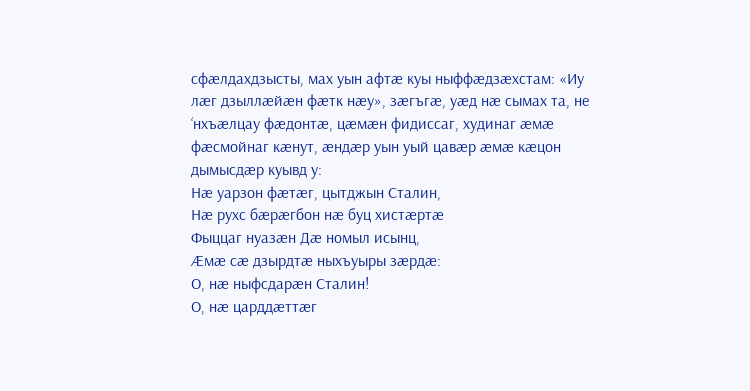сфæлдахдзысты, мах уын афтæ куы ныффæдзæхстам: «Иу лæг дзыллæйæн фæтк нæу», зæгъгæ, уæд нæ сымах та, не ‘нхъæлцау фæдонтæ, цæмæн фидиссаг, худинаг æмæ фæсмойнаг кæнут, æндæр уын уый цавæр æмæ кæцон дымысдæр куывд у:
Нæ уарзон фæтæг, цытджын Сталин,
Нæ рухс бæрæгбон нæ буц хистæртæ
Фыццаг нуазæн Дæ номыл исынц,
Æмæ сæ дзырдтæ ныхъуыры зæрдæ:
О, нæ ныфсдарæн Сталин!
О, нæ царддæттæг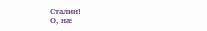Сталин!
О, нæ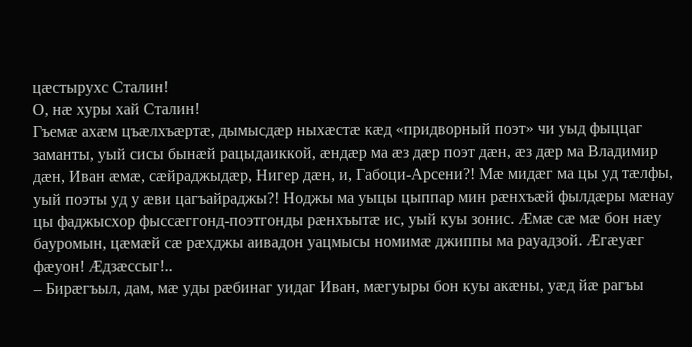цæстырухс Сталин!
О, нæ хуры хай Сталин!
Гъемæ ахæм цъæлхъæртæ, дымысдæр ныхæстæ кæд «придворный поэт» чи уыд фыццаг заманты, уый сисы бынæй рацыдаиккой, æндæр ма æз дæр поэт дæн, æз дæр ма Владимир дæн, Иван æмæ, сæйраджыдæр, Нигер дæн, и, Габоци-Арсени?! Мæ мидæг ма цы уд тæлфы, уый поэты уд у æви цагъайраджы?! Ноджы ма уыцы цыппар мин рæнхъæй фылдæры мæнау цы фаджысхор фыссæггонд-поэтгонды рæнхъытæ ис, уый куы зонис. Æмæ сæ мæ бон нæу бауромын, цæмæй сæ рæхджы аивадон уацмысы номимæ джиппы ма рауадзой. Æгæуæг фæуон! Æдзæссыг!..
– Бирæгъыл, дам, мæ уды рæбинаг уидаг Иван, мæгуыры бон куы акæны, уæд йæ рагъы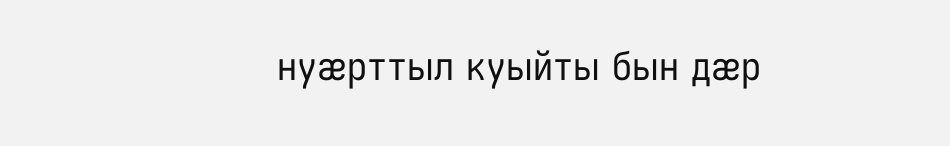нуæрттыл куыйты бын дæр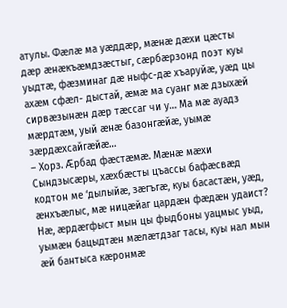атулы. Фæлæ ма уæддæр, мæнæ дæхи цæсты дæр æнæкъæмдзæстыг, сæрбæрзонд поэт куы уыдтæ, фæзминаг дæ ныфс-дæ хъаруйæ, уæд цы ахæм сфæл- дыстай, æмæ ма суанг мæ дзыхæй сирвæзынæн дæр тæссаг чи у… Ма мæ ауадз мæрдтæм, уый æнæ базонгæйæ, уымæ зæрдæхсайгæйæ…
– Хорз. Æрбад фæстæмæ. Мæнæ мæхи Сындзысæры, хæхбæсты цъассы бафæсвæд кодтон ме ‘дылыйæ, зæгъгæ, куы басастæн, уæд, æнхъæлыс, мæ ницæйаг цардæн фæдæн удаист? Нæ, æрдæгфыст мын цы фыдбоны уацмыс уыд, уымæн бацыдтæн мæлæтдзаг тасы, куы нал мын æй бантыса кæронмæ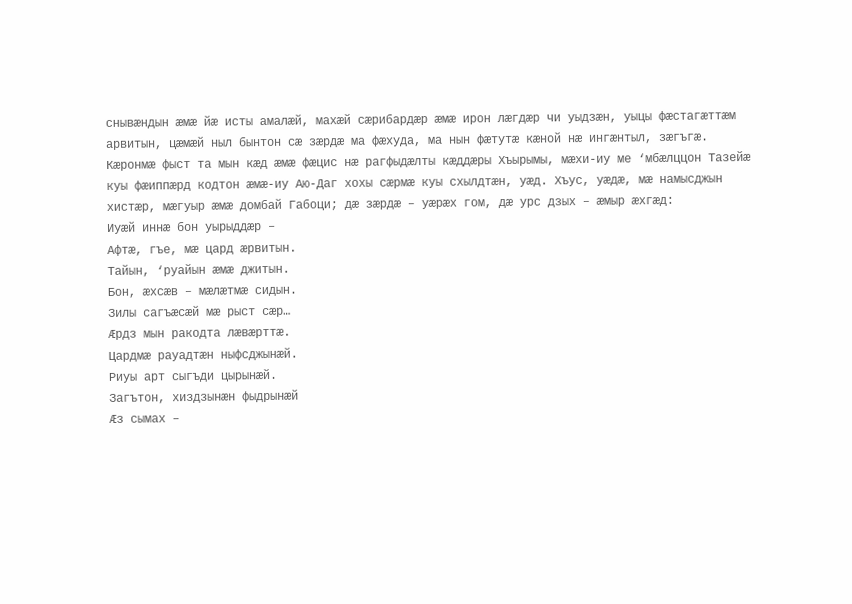снывæндын æмæ йæ исты амалæй, махæй сæрибардæр æмæ ирон лæгдæр чи уыдзæн, уыцы фæстагæттæм арвитын, цæмæй ныл бынтон сæ зæрдæ ма фæхуда, ма нын фæтутæ кæной нæ ингæнтыл, зæгъгæ. Кæронмæ фыст та мын кæд æмæ фæцис нæ рагфыдæлты кæддæры Хъырымы, мæхи-иу ме ‘мбæлццон Тазейæ куы фæиппæрд кодтон æмæ-иу Аю-Даг хохы сæрмæ куы схылдтæн, уæд. Хъус, уæдæ, мæ намысджын хистæр, мæгуыр æмæ домбай Габоци; дæ зæрдæ – уæрæх гом, дæ урс дзых – æмыр æхгæд:
Иуæй иннæ бон уырыддæр –
Афтæ, гъе, мæ цард æрвитын.
Тайын, ‘руайын æмæ джитын.
Бон, æхсæв – мæлæтмæ сидын.
Зилы сагъæсæй мæ рыст сæр…
Æрдз мын ракодта лæвæрттæ.
Цардмæ рауадтæн ныфсджынæй.
Риуы арт сыгъди цырынæй.
Загътон, хиздзынæн фыдрынæй
Æз сымах –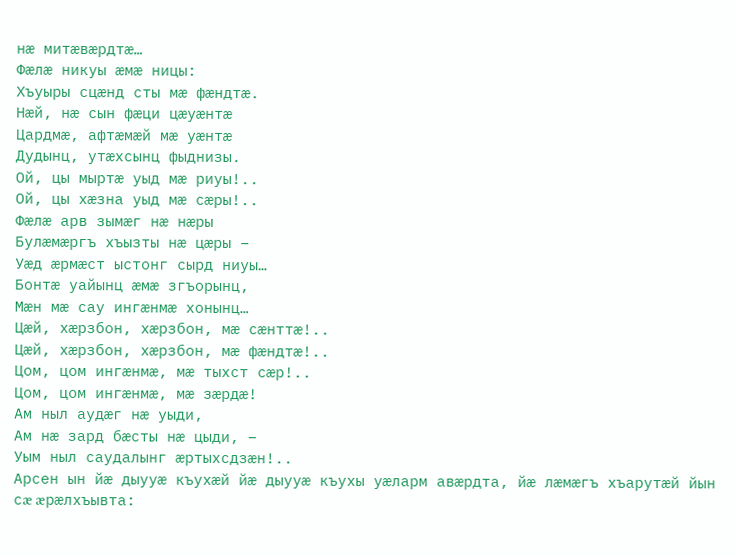нæ митæвæрдтæ…
Фæлæ никуы æмæ ницы:
Хъуыры сцæнд сты мæ фæндтæ.
Нæй, нæ сын фæци цæуæнтæ
Цардмæ, афтæмæй мæ уæнтæ
Дудынц, утæхсынц фыднизы.
Ой, цы мыртæ уыд мæ риуы!..
Ой, цы хæзна уыд мæ сæры!..
Фæлæ арв зымæг нæ нæры
Булæмæргъ хъызты нæ цæры –
Уæд æрмæст ыстонг сырд ниуы…
Бонтæ уайынц æмæ згъорынц,
Мæн мæ сау ингæнмæ хонынц…
Цæй, хæрзбон, хæрзбон, мæ сæнттæ!..
Цæй, хæрзбон, хæрзбон, мæ фæндтæ!..
Цом, цом ингæнмæ, мæ тыхст сæр!..
Цом, цом ингæнмæ, мæ зæрдæ!
Ам ныл аудæг нæ уыди,
Ам нæ зард бæсты нæ цыди, –
Уым ныл саудалынг æртыхсдзæн!..
Арсен ын йæ дыууæ къухæй йæ дыууæ къухы уæларм авæрдта, йæ лæмæгъ хъарутæй йын сæ æрæлхъывта: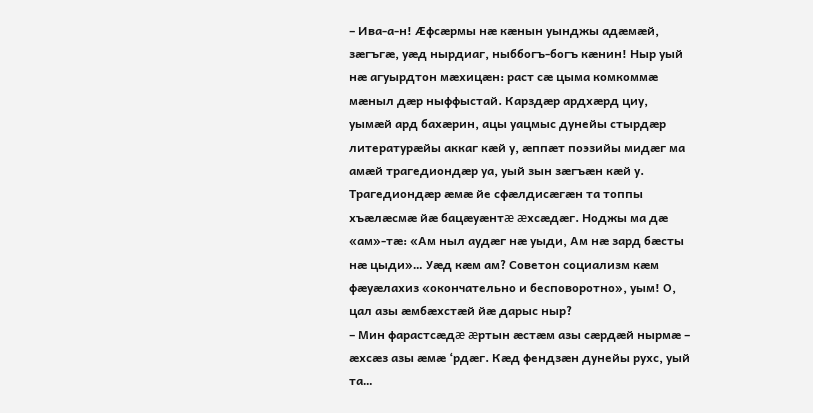– Ива-а-н! Æфсæрмы нæ кæнын уынджы адæмæй, зæгъгæ, уæд нырдиаг, ныббогъ-богъ кæнин! Ныр уый нæ агуырдтон мæхицæн: раст сæ цыма комкоммæ мæныл дæр ныффыстай. Карздæр ардхæрд циу, уымæй ард бахæрин, ацы уацмыс дунейы стырдæр литературæйы аккаг кæй у, æппæт поэзийы мидæг ма амæй трагедиондæр уа, уый зын зæгъæн кæй у. Трагедиондæр æмæ йе сфæлдисæгæн та топпы хъæлæсмæ йæ бацæуæнтæ æхсæдæг. Ноджы ма дæ «ам»-тæ: «Ам ныл аудæг нæ уыди, Ам нæ зард бæсты нæ цыди»… Уæд кæм ам? Советон социализм кæм фæуæлахиз «окончательно и бесповоротно», уым! О, цал азы æмбæхстæй йæ дарыс ныр?
– Мин фарастсæдæ æртын æстæм азы сæрдæй нырмæ – æхсæз азы æмæ ‘рдæг. Кæд фендзæн дунейы рухс, уый та…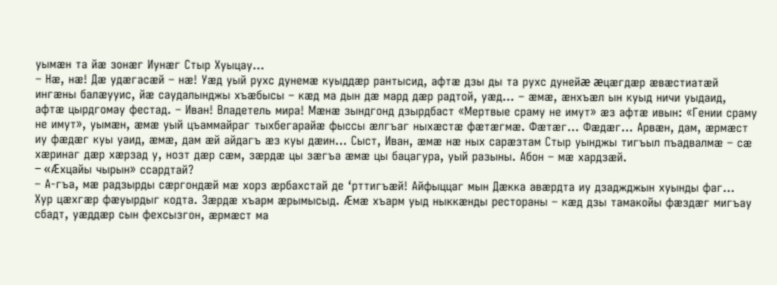уымæн та йæ зонæг Иунæг Стыр Хуыцау…
– Нæ, нæ! Дæ удæгасæй – нæ! Уæд уый рухс дунемæ куыддæр рантысид, афтæ дзы ды та рухс дунейæ æцæгдæр æвæстиатæй ингæны балæууис, йæ саудалынджы хъæбысы – кæд ма дын дæ мард дæр радтой, уæд… – æмæ, æнхъæл ын куыд ничи уыдаид, афтæ цырдгомау фестад. – Иван! Владетель мира! Мæнæ зындгонд дзырдбаст «Мертвые сраму не имут» æз афтæ ивын: «Гении сраму не имут», уымæн, æмæ уый цъаммайраг тыхбегарайæ фыссы æлгъаг ныхæстæ фæтæгмæ. Фæтæг… Фæдæг… Арвæн, дам, æрмæст иу фæдæг куы уаид, æмæ, дам æй айдагъ æз куы дæин… Сыст, Иван, æмæ нæ ных сарæзтам Стыр уынджы тигъыл пъадвалмæ – сæ хæринаг дæр хæрзад у, нозт дæр сæм, зæрдæ цы зæгъа æмæ цы бацагура, уый разыны. Абон – мæ хардзæй.
– «Æхцайы чырын» ссардтай?
– А-гъа, мæ радзырды сæргондæй мæ хорз æрбахстай де ‘рттигъæй! Айфыццаг мын Дæкка авæрдта иу дзаджджын хуынды фаг…
Хур цæхгæр фæуырдыг кодта. Зæрдæ хъарм æрымысыд. Æмæ хъарм уыд ныккæнды рестораны – кæд дзы тамакойы фæздæг мигъау сбадт, уæддæр сын фехсызгон, æрмæст ма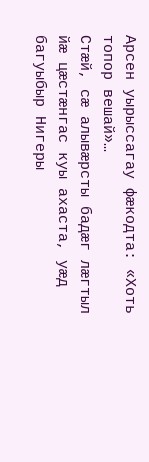Арсен уырыссагау фæкодта: «Хоть топор вешай»…
Стæй, сæ алывæрсты бадæг лæгтыл йæ цæстæнгас куы ахаста, уæд багуыбыр Нигеры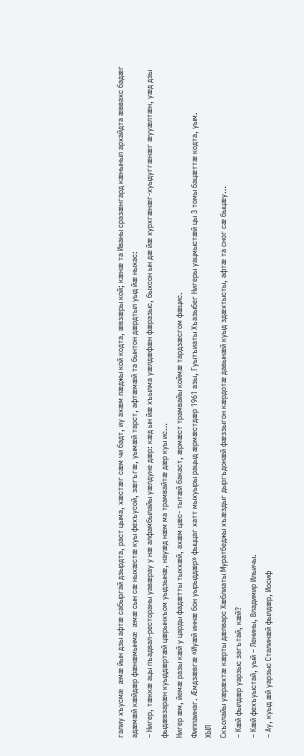галиу хъусмæ æмæ йын дзы афтæ сабыргай дзырдта, раст цыма, хæстæг сæм чи бадт, иу ахæм лæджы кой кодта, æвзæры кой; кæнæ та Иваны сразæнгард кæныныл архайдта æввахс бадæг адæмæй кæйдæр фæнæмынмæ æмæ сын сæ ныхæстæ куы фехъусой, зæгъгæ, уымæй тарст, афтæмæй та бынтон дæрдтыл уыд йæ ныхас:
– Нигер, тæккæ ацы пъадвал-рестораны уавæрау у нæ алфамбылайы уæлдуне дæр: кæд ын йæ хъылма уæлдæфæн фæразыс, быхсон ын дæ йæ хурхгæнæг-хуыдуггæнæг æууæлтæн, уæд дзы фыдæвзарæн куыддæртæй цæрынхъом уыдзынæ, науæд нæм ма трамвайтæ дæр куы ис…
Нигер æм, йемæ разы кæй у царды фадæтты тыххæй, ахæм цæс- тытæй бакаст, æрмæст трамвайы коймæ тардзæсгом фæцис.
Фиппаинаг. Æмдзæвгæ «Иуæй иннæ бон уырыддæр» фыццаг хатт мыхуыры рацыд æрмæстдæр 1961 азы, Гуытъиаты Хъазыбег Нигеры уацмыстæй цы 3 томы бацæттæ кодта, уым.
ХЫЛ
Скъолайы уæрæхтæ кæрты дæлварс Хæблиаты Муратбеджы хъæздыг дыргъдонæй фæззыгон кæрдотæ давынæй куыд здæхтысты, афтæ та сног сæ быцæу…
– Кæй фылдæр уарзыс загътай, кæй?
– Кæй фехъуыстай, уый – Ленины, Владимир Ильичы.
– Ау, куыд æй уарзыс Сталинæй фылдæр, Иосиф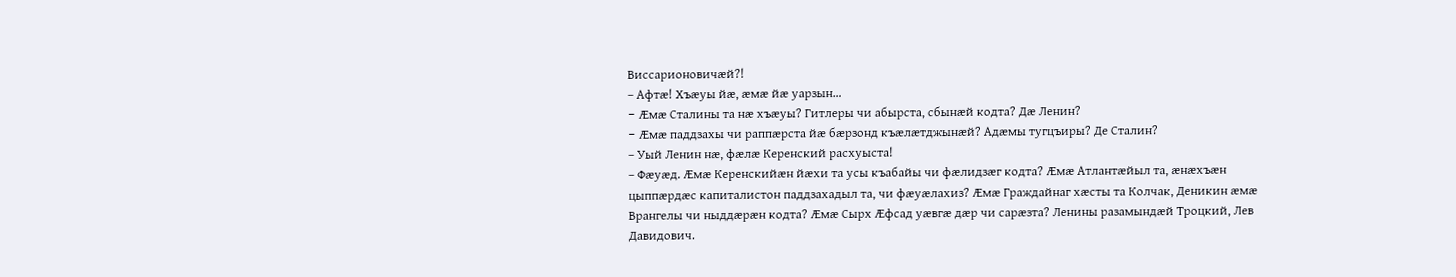Виссарионовичæй?!
– Афтæ! Хъæуы йæ, æмæ йæ уарзын…
– Æмæ Сталины та нæ хъæуы? Гитлеры чи абырста, сбынæй кодта? Дæ Ленин?
– Æмæ паддзахы чи раппæрста йæ бæрзонд къæлæтджынæй? Адæмы тугцъиры? Де Сталин?
– Уый Ленин нæ, фæлæ Керенский расхуыста!
– Фæуæд. Æмæ Керенскийæн йæхи та усы къабайы чи фæлидзæг кодта? Æмæ Атлантæйыл та, æнæхъæн цыппæрдæс капиталистон паддзахадыл та, чи фæуæлахиз? Æмæ Граждайнаг хæсты та Колчак, Деникин æмæ Врангелы чи ныддæрæн кодта? Æмæ Сырх Æфсад уæвгæ дæр чи сарæзта? Ленины разамындæй Троцкий, Лев Давидович.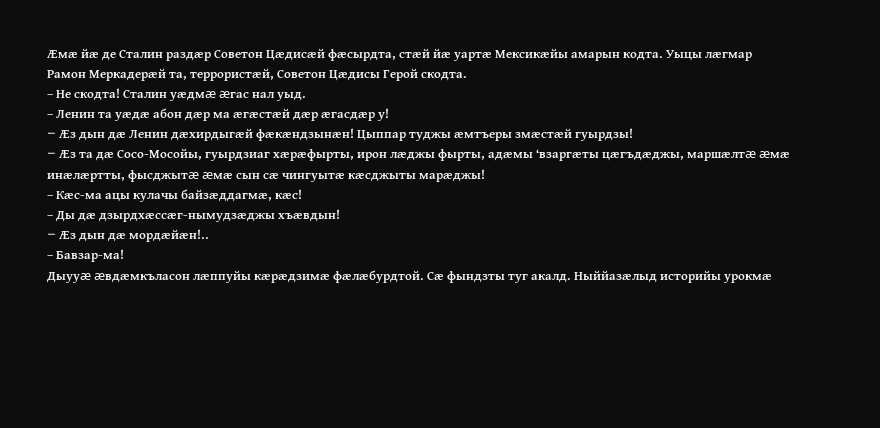Æмæ йæ де Сталин раздæр Советон Цæдисæй фæсырдта, стæй йæ уартæ Мексикæйы амарын кодта. Уыцы лæгмар Рамон Меркадерæй та, террористæй, Советон Цæдисы Герой скодта.
– Не скодта! Сталин уæдмæ æгас нал уыд.
– Ленин та уæдæ абон дæр ма æгæстæй дæр æгасдæр у!
– Æз дын дæ Ленин дæхирдыгæй фæкæндзынæн! Цыппар туджы æмтъеры змæстæй гуырдзы!
– Æз та дæ Сосо-Мосойы, гуырдзиаг хæрæфырты, ирон лæджы фырты, адæмы ‘взаргæты цæгъдæджы, маршæлтæ æмæ инæлæртты, фысджытæ æмæ сын сæ чингуытæ кæсджыты марæджы!
– Кæс-ма ацы кулачы байзæддагмæ, кæс!
– Ды дæ дзырдхæссæг-нымудзæджы хъæвдын!
– Æз дын дæ мордæйæн!..
– Бавзар-ма!
Дыууæ æвдæмкъласон лæппуйы кæрæдзимæ фæлæбурдтой. Сæ фындзты туг акалд. Ныййазæлыд историйы урокмæ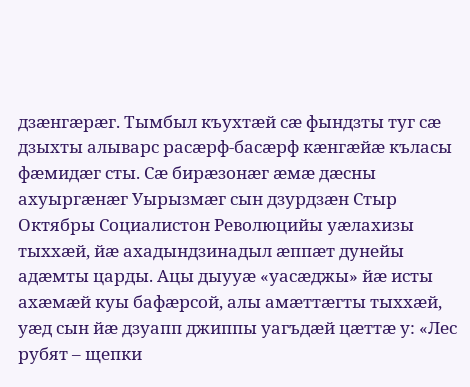дзæнгæрæг. Тымбыл къухтæй сæ фындзты туг сæ дзыхты алыварс расæрф-басæрф кæнгæйæ къласы фæмидæг сты. Сæ бирæзонæг æмæ дæсны ахуыргæнæг Уырызмæг сын дзурдзæн Стыр Октябры Социалистон Революцийы уæлахизы тыххæй, йæ ахадындзинадыл æппæт дунейы адæмты царды. Ацы дыууæ «уасæджы» йæ исты ахæмæй куы бафæрсой, алы амæттæгты тыххæй, уæд сын йæ дзуапп джиппы уагъдæй цæттæ у: «Лес рубят – щепки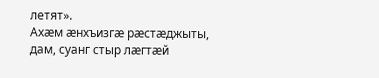летят».
Ахæм æнхъизгæ рæстæджыты, дам, суанг стыр лæгтæй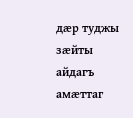дæр туджы зæйты айдагъ амæттаг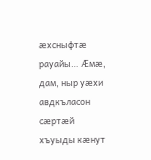æхсныфтæ рауайы… Æмæ, дам, ныр уæхи авдкъласон сæртæй хъуыды кæнут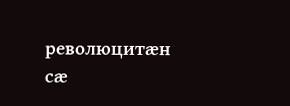революцитæн сæ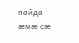пайда æмæ сæ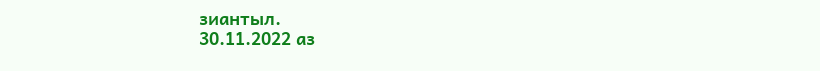зиантыл.
30.11.2022 аз